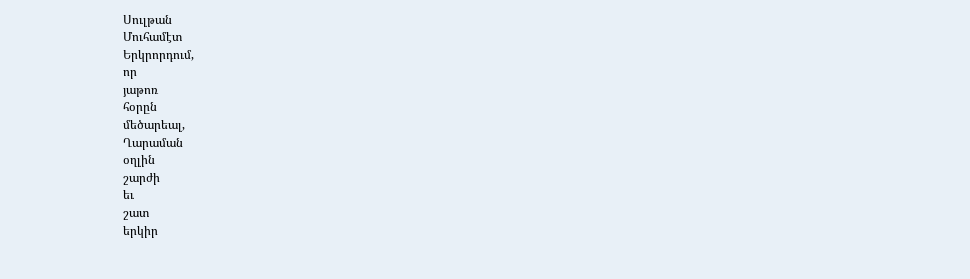Սուլթան
Մուհամէտ
Երկրորդում,
որ
յաթոռ
հօրըն
մեծարեալ,
Ղարաման
օղլին
շարժի
եւ
շատ
երկիր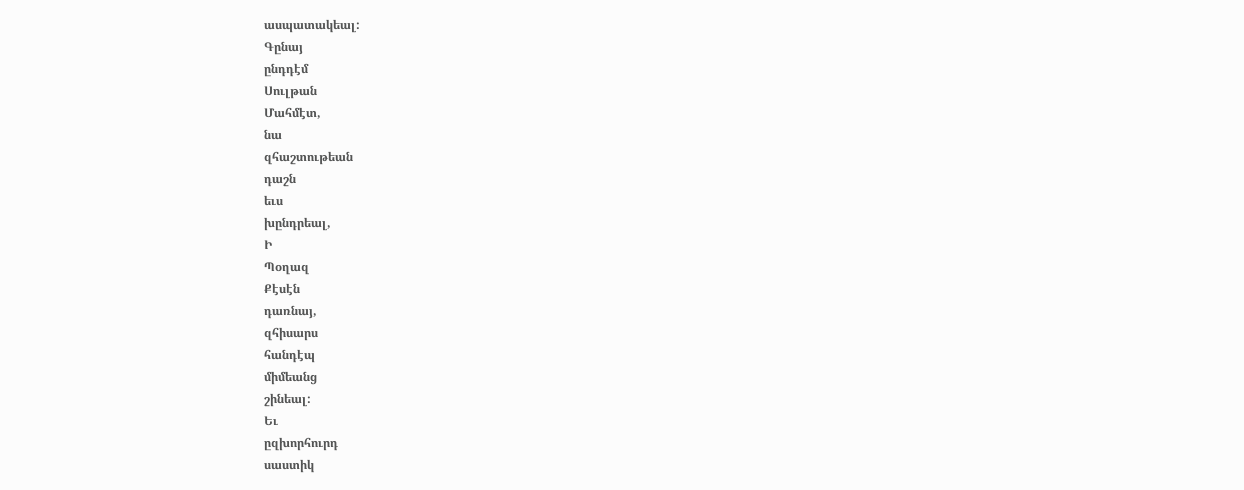ասպատակեալ:
Գընայ
ընդդէմ
Սուլթան
Մահմէտ,
նա
զհաշտութեան
դաշն
եւս
խընդրեալ,
Ի
Պօղազ
Քէսէն
դառնայ,
զհիսարս
հանդէպ
միմեանց
շինեալ:
Եւ
ըզխորհուրդ
սաստիկ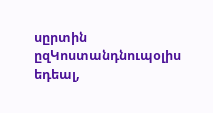սըրտին
ըզԿոստանդնուպօլիս
եդեալ,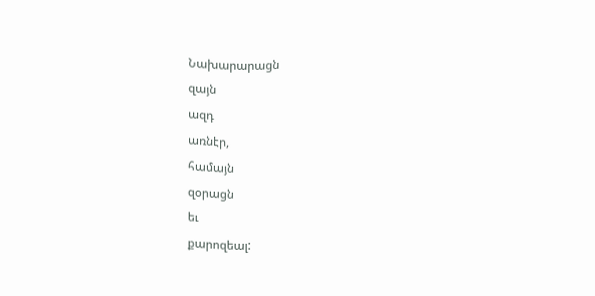Նախարարացն
զայն
ազդ
առնէր,
համայն
զօրացն
եւ
քարոզեալ: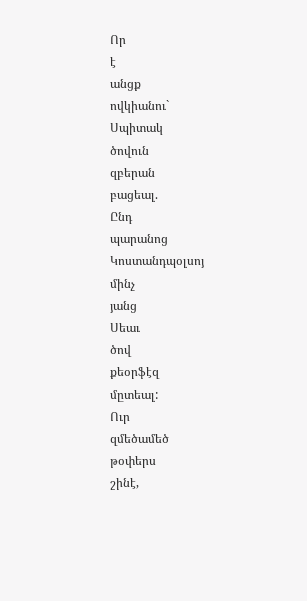Որ
է
անցք
ովկիանու`
Սպիտակ
ծովուն
զբերան
բացեալ.
Ընդ
պարանոց
Կոստանդպօլսոյ
մինչ
յանց
Սեաւ
ծով
քեօրֆէզ
մըտեալ:
Ուր
զմեծամեծ
թօփերս
շինէ,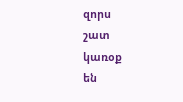զորս
շատ
կառօք
են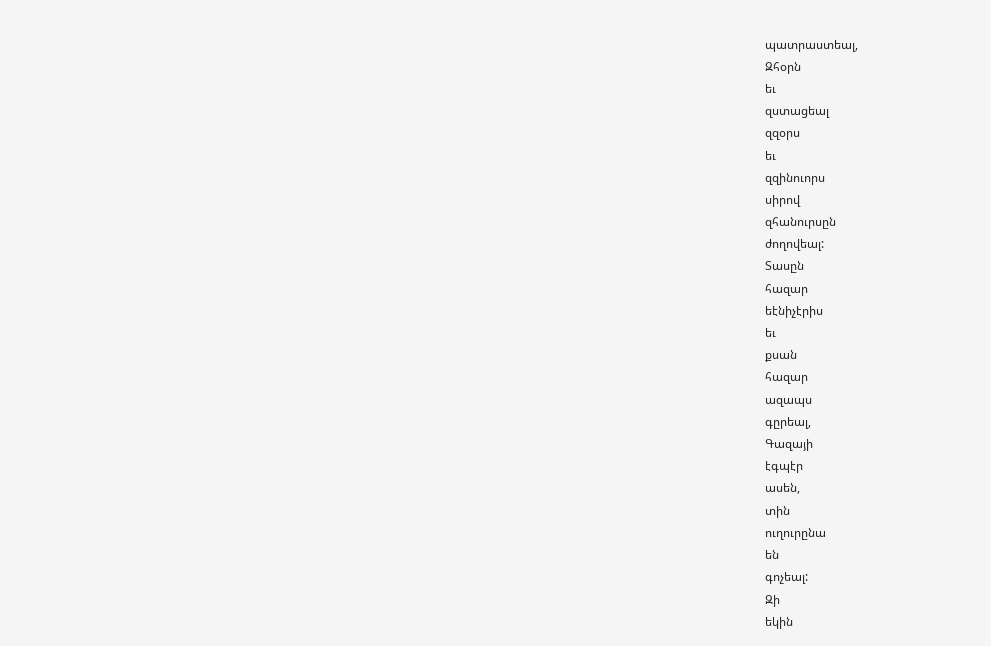պատրաստեալ,
Զհօրն
եւ
զստացեալ
զզօրս
եւ
զզինուորս
սիրով
զհանուրսըն
ժողովեալ:
Տասըն
հազար
եէնիչէրիս
եւ
քսան
հազար
ազապս
գըրեալ,
Գազայի
էգպէր
ասեն,
տին
ուղուրընա
են
գոչեալ:
Զի
եկին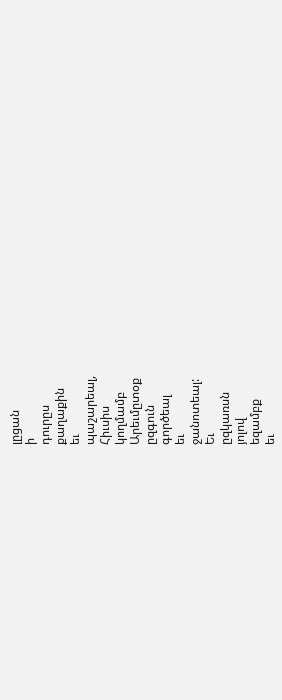լըցան
ի
դուրըս
քաղաքին
եւ
պաշարեալ,
Հիւսիս
կողմամբ
Արեւմըտօք
ըզգուն
գործեալ
եւ
ջանոտեալ:
Եւ
ըզկառսն
յոլով
եզամբք
եւ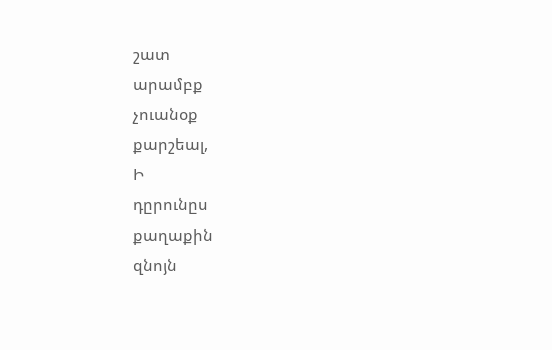շատ
արամբք
չուանօք
քարշեալ,
Ի
դըրունըս
քաղաքին
զնոյն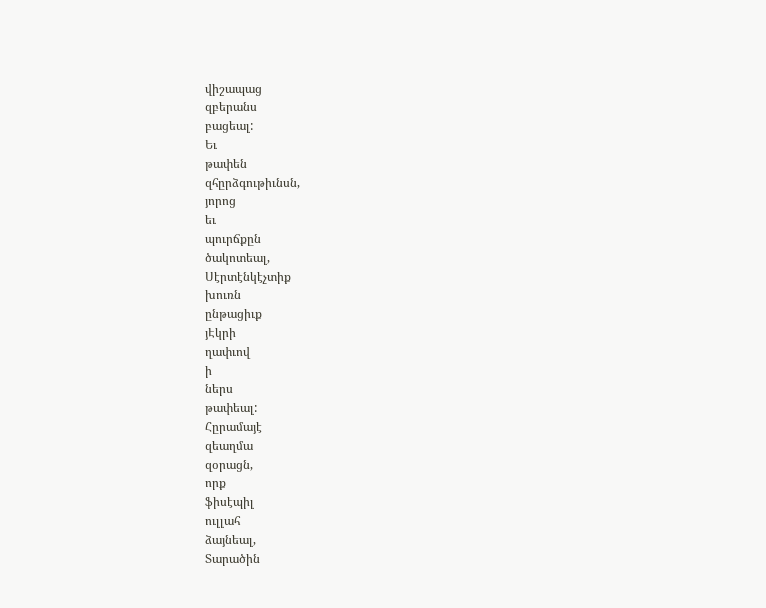վիշապաց
զբերանս
բացեալ:
Եւ
թափեն
զհըրձգութիւնսն,
յորոց
եւ
պուրճքըն
ծակոտեալ,
Սէրտէնկէչտիք
խուռն
ընթացիւք
յԷկրի
ղափւով
ի
ներս
թափեալ:
Հըրամայէ
զեաղմա
զօրացն,
որք
ֆիսէպիլ
ուլլահ
ձայնեալ,
Տարածին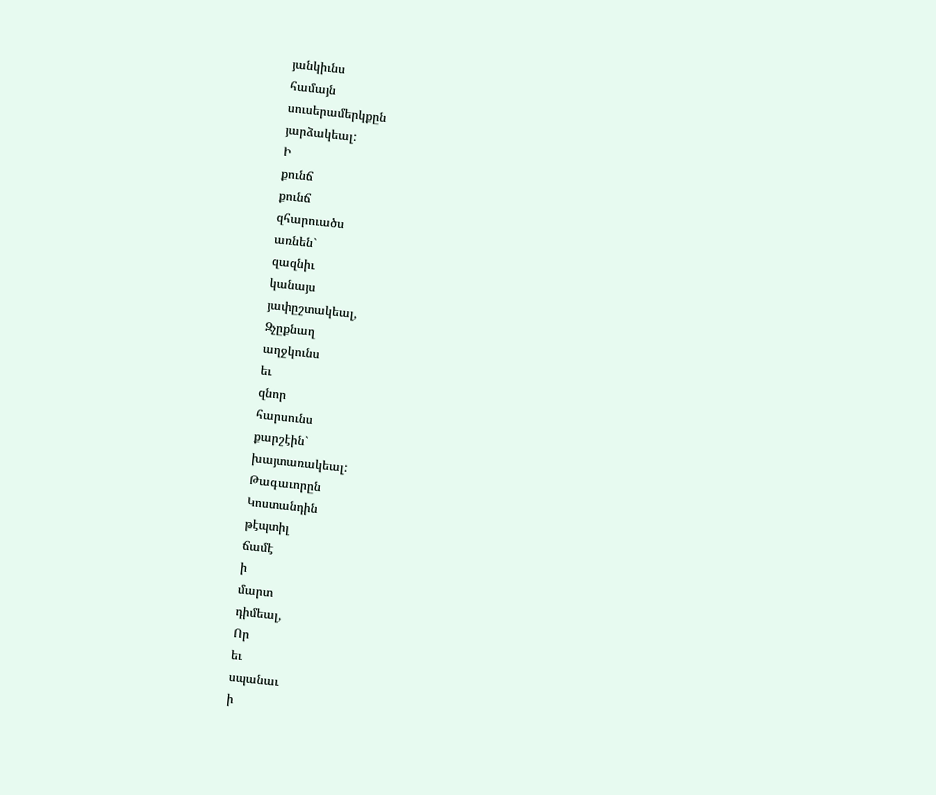յանկիւնս
համայն
սուսերամերկքըն
յարձակեալ:
Ի
քունճ
քունճ
զհարուածս
առնեն`
զազնիւ
կանայս
յափըշտակեալ,
Զչըքնաղ
աղջկունս
եւ
զնոր
հարսունս
քարշէին`
խայտառակեալ:
Թագաւորըն
Կոստանդին
թէպտիլ
ճամէ
ի
մարտ
դիմեալ,
Որ
եւ
սպանաւ
ի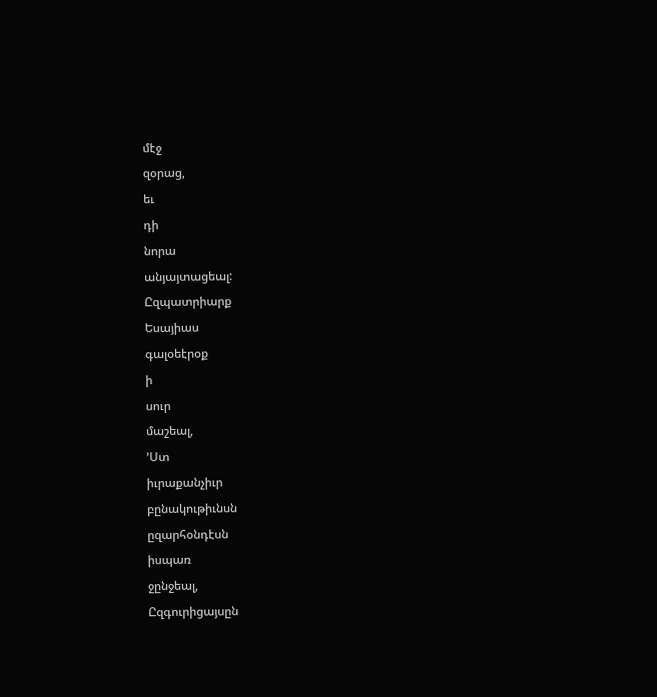մէջ
զօրաց,
եւ
դի
նորա
անյայտացեալ:
Ըզպատրիարք
Եսայիաս
գալօեէրօք
ի
սուր
մաշեալ,
՚Ստ
իւրաքանչիւր
բընակութիւնսն
ըզարհօնդէսն
իսպառ
ջընջեալ,
Ըզգուրիցայսըն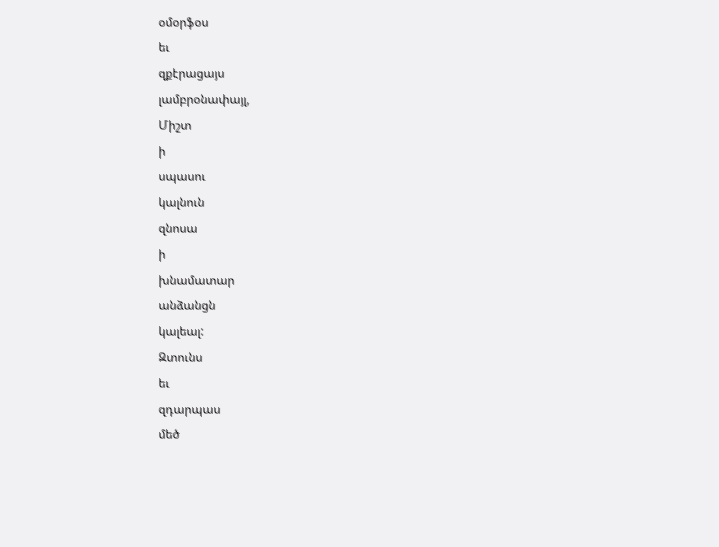օմօրֆօս
եւ
զքէրացայս
լամբրօնափայլ,
Միշտ
ի
սպասու
կալնուն
զնոսա
ի
խնամատար
անձանցն
կալեալ:
Զտունս
եւ
զդարպաս
մեծ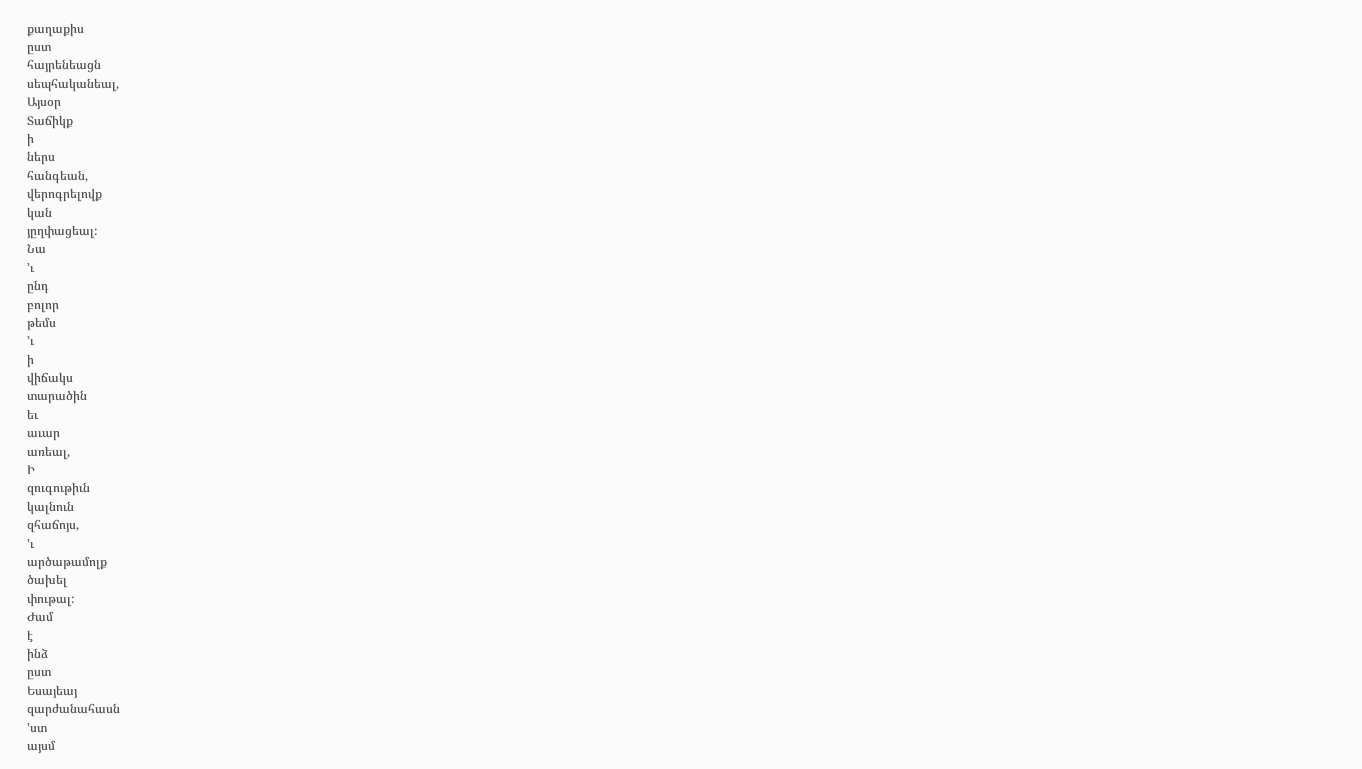քաղաքիս
ըստ
հայրենեացն
սեպհականեալ,
Այսօր
Տաճիկք
ի
ներս
հանգեան,
վերոգրելովք
կան
յըղփացեալ:
Նա
՚ւ
ընդ
բոլոր
թեմս
՚ւ
ի
վիճակս
տարածին
եւ
աւար
առեալ,
Ի
զուգութիւն
կալնուն
զհաճոյս,
՚ւ
արծաթամոլք
ծախել
փութալ:
Ժամ
է
ինձ
ըստ
Եսայեայ
զարժանահասն
՚ստ
այսմ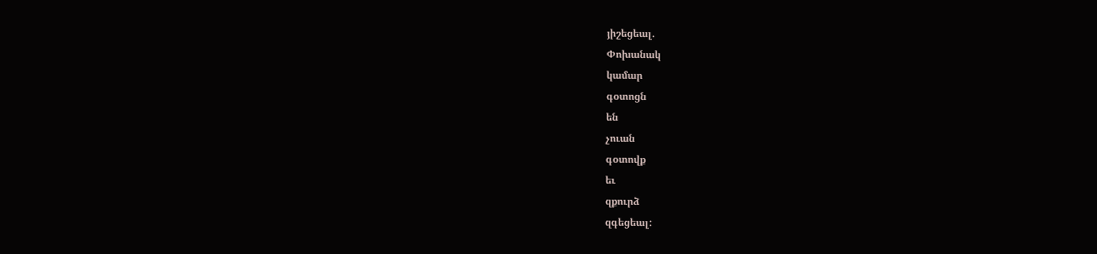յիշեցեալ.
Փոխանակ
կամար
գօտոցն
են
չուան
գօտովք
եւ
զքուրձ
զգեցեալ: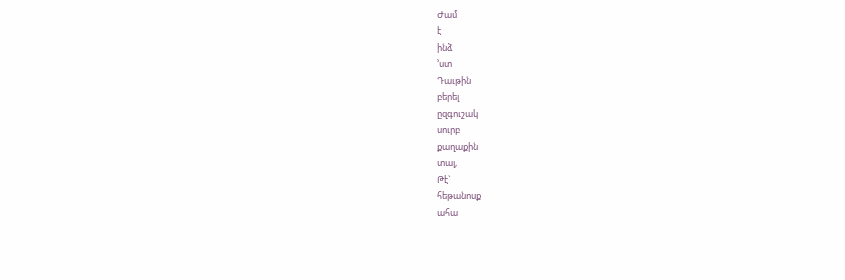Ժամ
է
ինձ
՚ստ
Դաւթին
բերել
ըզգուշակ
սուրբ
քաղաքին
տալ,
Թէ`
հեթանոսք
ահա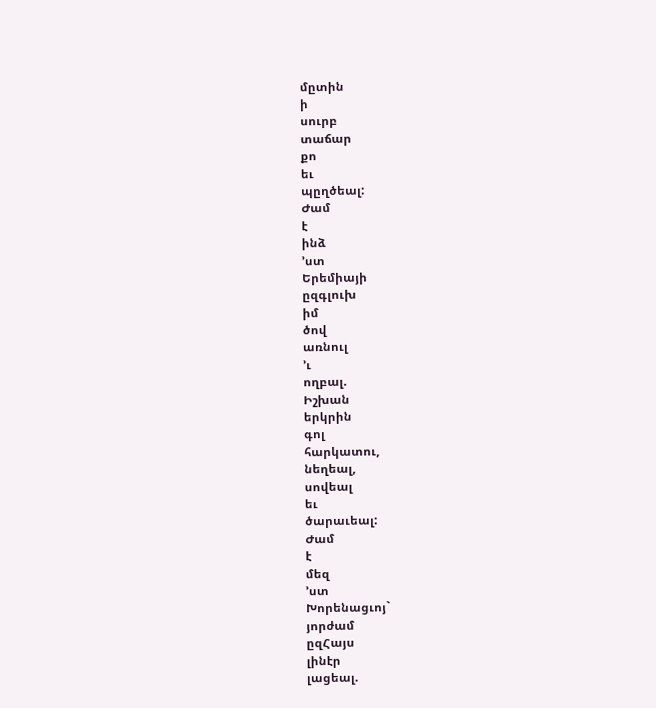մըտին
ի
սուրբ
տաճար
քո
եւ
պըղծեալ:
Ժամ
է
ինձ
՚ստ
Երեմիայի
ըզգլուխ
իմ
ծով
առնուլ
՚ւ
ողբալ.
Իշխան
երկրին
գոլ
հարկատու,
նեղեալ,
սովեալ
եւ
ծարաւեալ:
Ժամ
է
մեզ
՚ստ
Խորենացւոյ`
յորժամ
ըզՀայս
լինէր
լացեալ.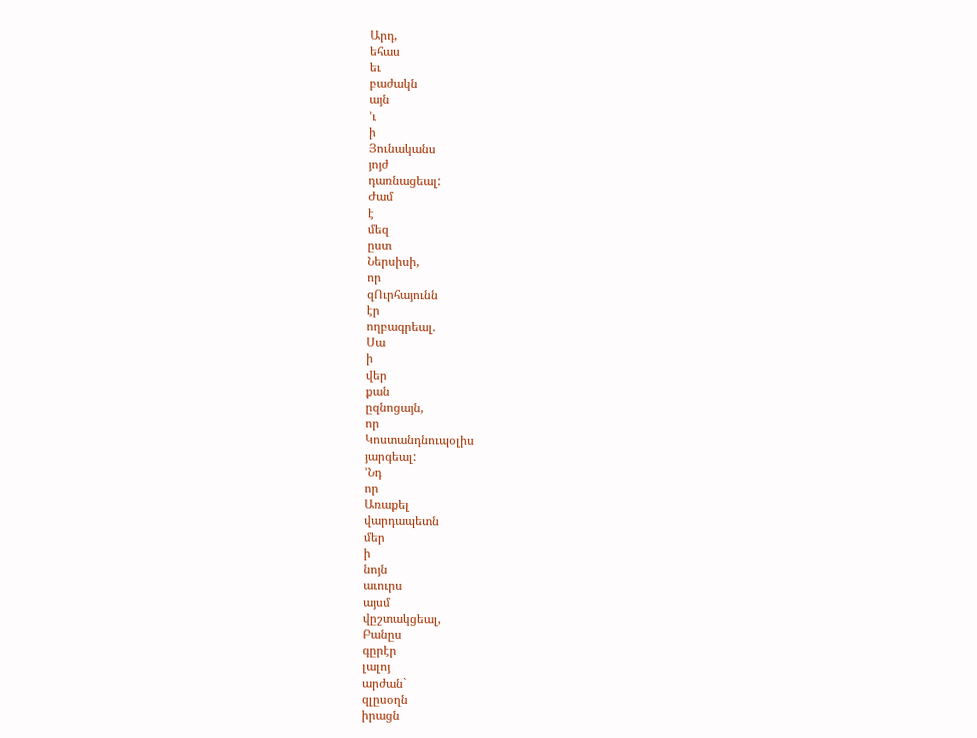Արդ,
եհաս
եւ
բաժակն
այն
՚ւ
ի
Յունականս
յոյժ
դառնացեալ:
Ժամ
է
մեզ
ըստ
Ներսիսի,
որ
զՈւրհայունն
էր
ողբագրեալ.
Սա
ի
վեր
քան
ըզնոցայն,
որ
Կոստանդնուպօլիս
յարգեալ:
՚Նդ
որ
Առաքել
վարդապետն
մեր
ի
նոյն
աւուրս
այսմ
վըշտակցեալ,
Բանըս
գըրէր
լալոյ
արժան`
զլըսօղն
իրացն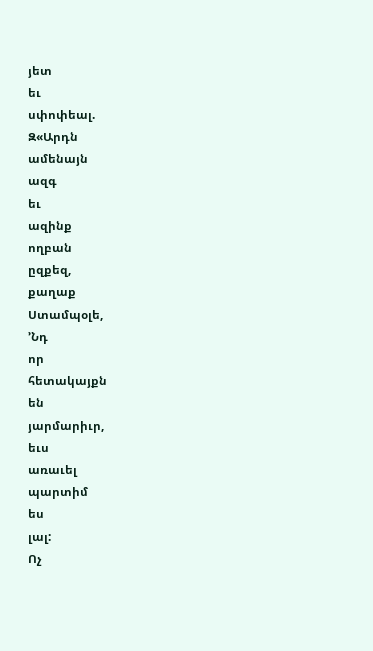յետ
եւ
սփոփեալ.
Զ«Արդն
ամենայն
ազգ
եւ
ազինք
ողբան
ըզքեզ,
քաղաք
Ստամպօլե,
՚Նդ
որ
հետակայքն
են
յարմարիւր,
եւս
առաւել
պարտիմ
ես
լալ:
Ոչ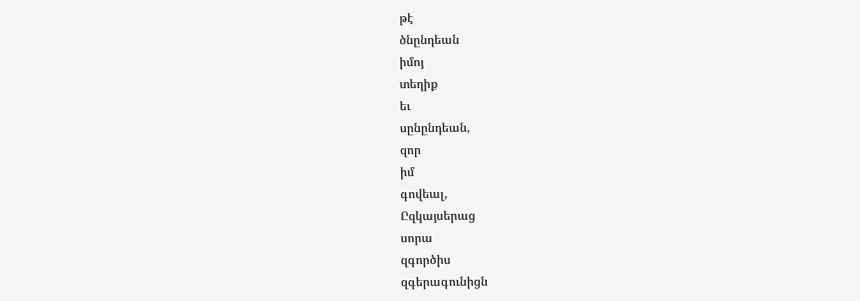թէ
ծնընդեան
իմոյ
տեղիք
եւ
սընընդեան,
զոր
իմ
գովեալ,
Ըզկայսերաց
սորա
զգործիս
զգերագունիցն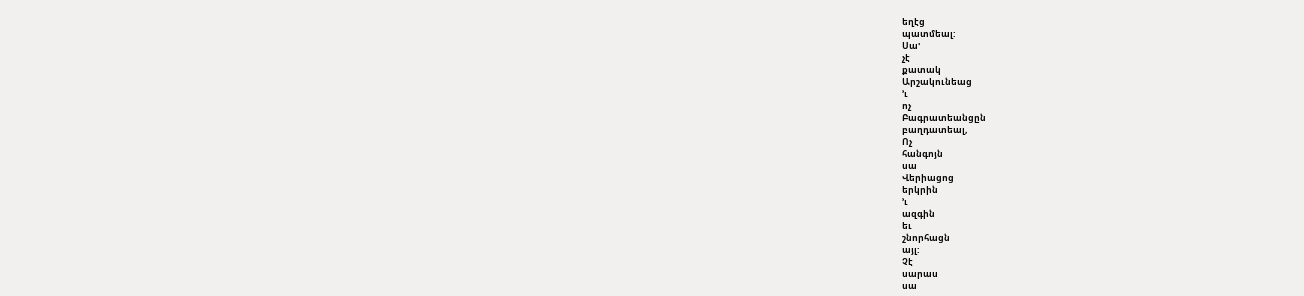եղէց
պատմեալ:
Սա'
չէ
քատակ
Արշակունեաց
՚ւ
ոչ
Բագրատեանցըն
բաղդատեալ,
Ոչ
հանգոյն
սա
Վերիացոց
երկրին
՚ւ
ազգին
եւ
շնորհացն
այլ:
Չէ
սարաս
սա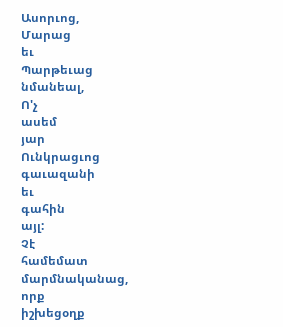Ասորւոց,
Մարաց
եւ
Պարթեւաց
նմանեալ,
Ո'չ
ասեմ
յար
Ունկրացւոց
գաւազանի
եւ
գահին
այլ:
Չէ
համեմատ
մարմնականաց,
որք
իշխեցօղք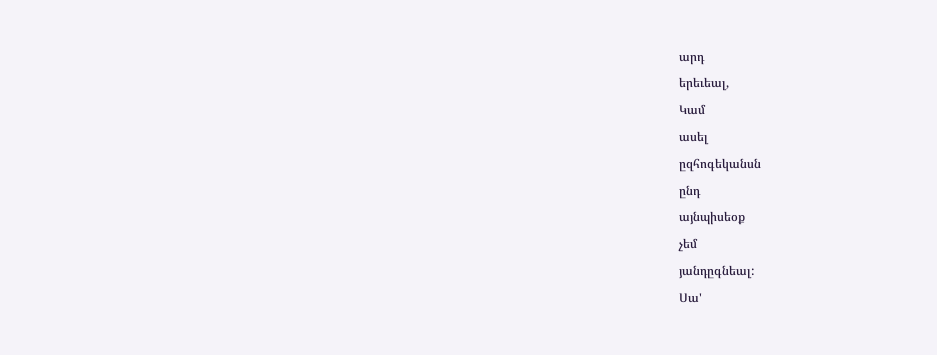արդ
երեւեալ,
Կամ
ասել
ըզհոգեկանսն
ընդ
այնպիսեօք
չեմ
յանդըգնեալ:
Սա'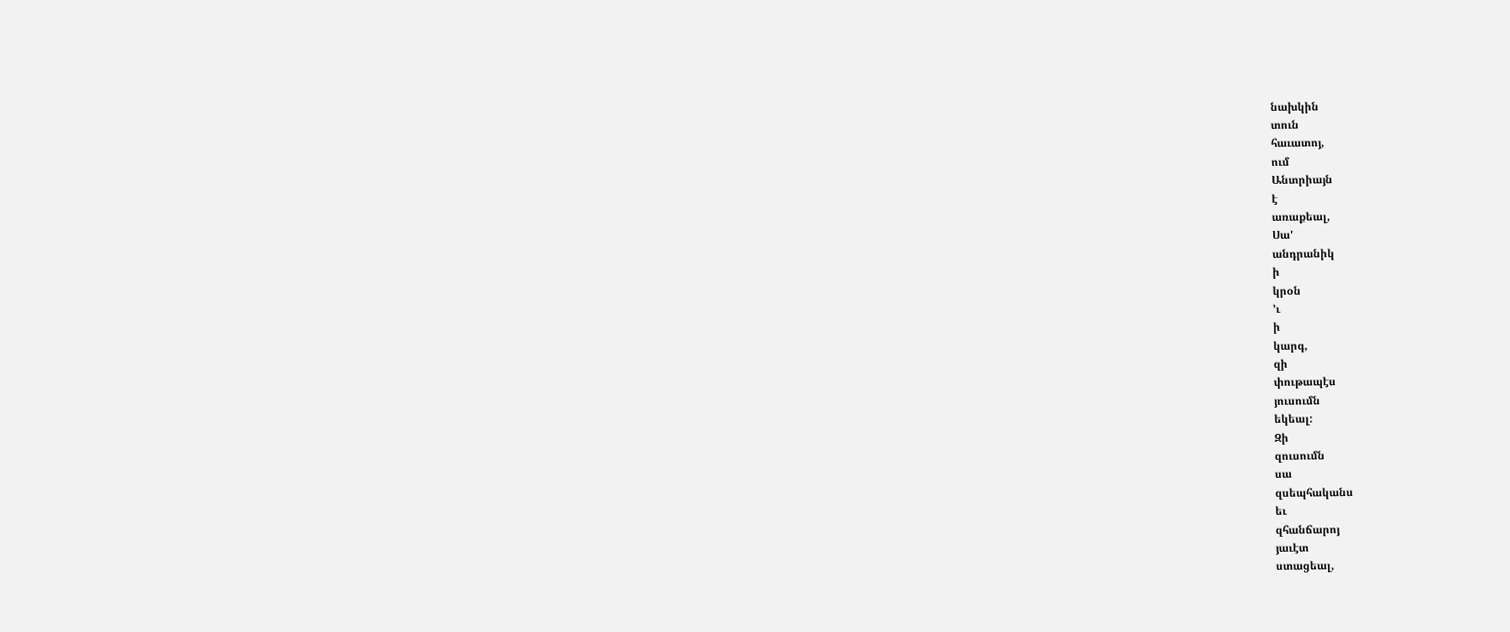նախկին
տուն
հաւատոյ,
ում
Անտրիայն
է
առաքեալ,
Սա'
անդրանիկ
ի
կրօն
՚ւ
ի
կարգ,
զի
փութապէս
յուսումն
եկեալ:
Զի
զուսումն
սա
զսեպհականս
եւ
զհանճարոյ
յաւէտ
ստացեալ,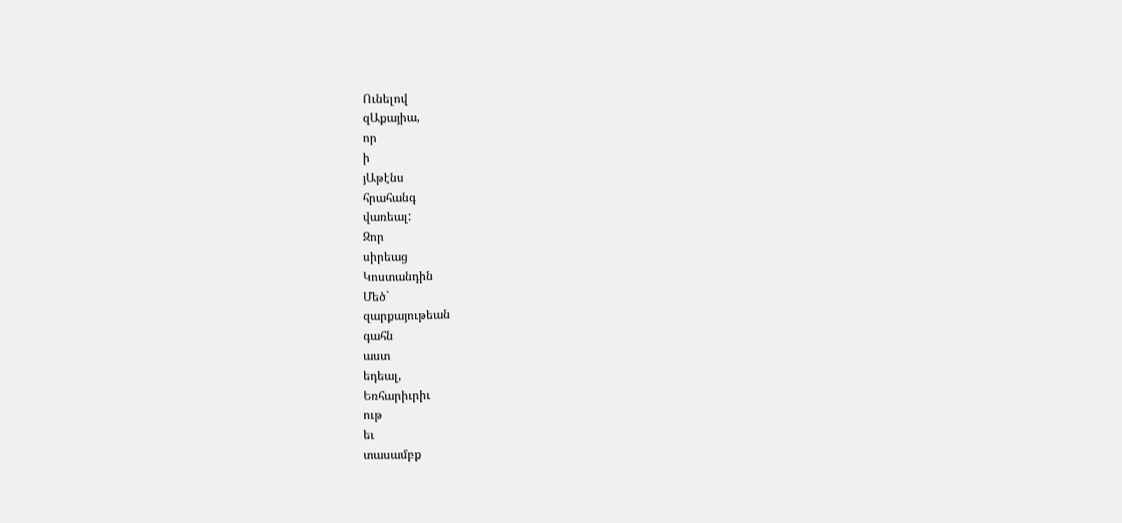Ունելով
զԱքայիա,
որ
ի
յԱթէնս
հրահանգ
վառեալ:
Զոր
սիրեաց
Կոստանդին
Մեծ`
զարքայութեան
գահն
աստ
եդեալ,
Եռհարիւրիւ
ութ
եւ
տասամբք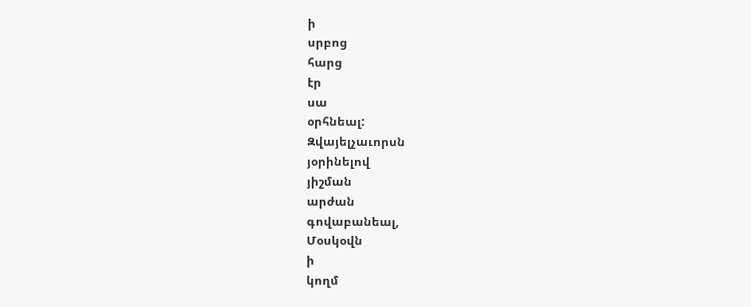ի
սրբոց
հարց
էր
սա
օրհնեալ:
Զվայելչաւորսն
յօրինելով
յիշման
արժան
գովաբանեալ,
Մօսկօվն
ի
կողմ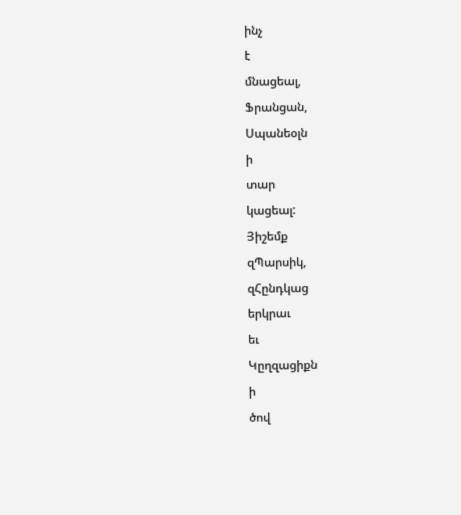ինչ
է
մնացեալ,
Ֆրանցան,
Սպանեօլն
ի
տար
կացեալ:
Յիշեմք
զՊարսիկ,
զՀընդկաց
երկրաւ
եւ
Կըղզացիքն
ի
ծով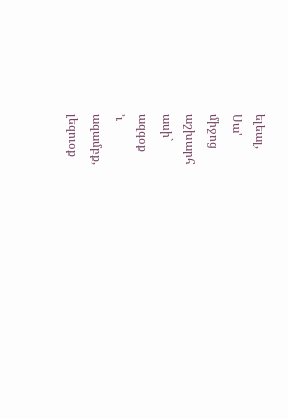ելեալ,
Սա'
միջոց
աշխարհ
ասի`
ազգօք
՚ւ
ազամբք,
լեզուօք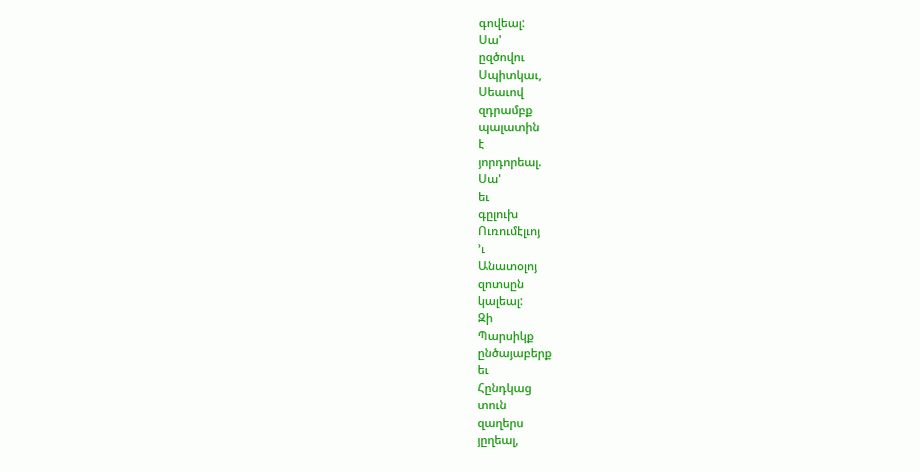գովեալ:
Սա'
ըզծովու
Սպիտկաւ,
Սեաւով
զդրամբք
պալատին
է
յորդորեալ.
Սա'
եւ
գըլուխ
Ուռումէլւոյ
՚ւ
Անատօլոյ
զոտսըն
կալեալ:
Զի
Պարսիկք
ընծայաբերք
եւ
Հընդկաց
տուն
զաղերս
յըղեալ,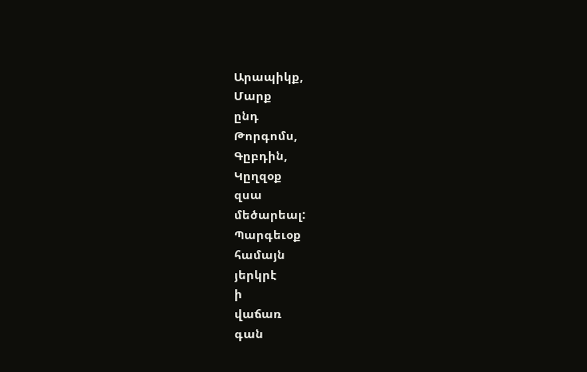Արապիկք,
Մարք
ընդ
Թորգոմս,
Գըբդին,
Կըղզօք
զսա
մեծարեալ:
Պարգեւօք
համայն
յերկրէ
ի
վաճառ
գան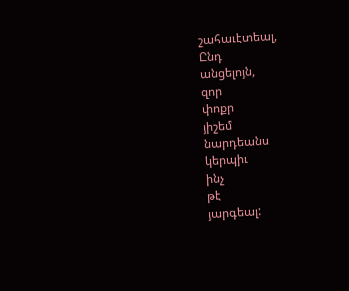շահաւէտեալ,
Ընդ
անցելոյն,
զոր
փոքր
յիշեմ
նարդեանս
կերպիւ
ինչ
թէ
յարգեալ: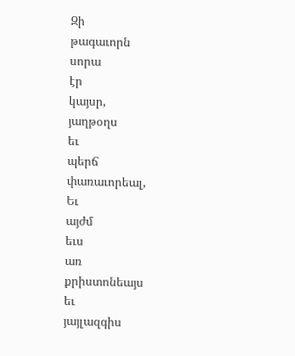Զի
թագաւորն
սորա
էր
կայսր,
յաղթօղս
եւ
պերճ
փառաւորեալ,
Եւ
այժմ
եւս
առ
քրիստոնեայս
եւ
յայլազգիս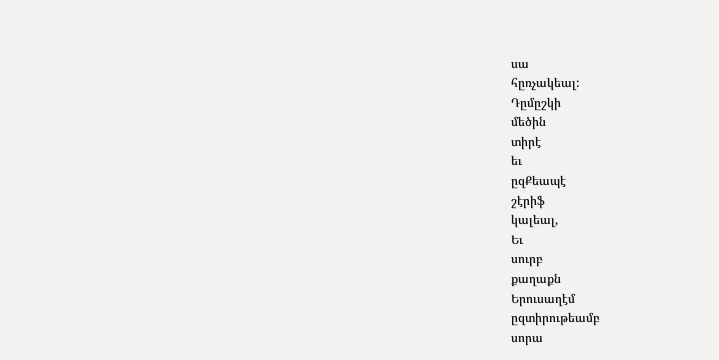սա
հըռչակեալ:
Դըմըշկի
մեծին
տիրէ
եւ
ըզՔեապէ
շէրիֆ
կալեալ,
Եւ
սուրբ
քաղաքն
Երուսաղէմ
ըզտիրութեամբ
սորա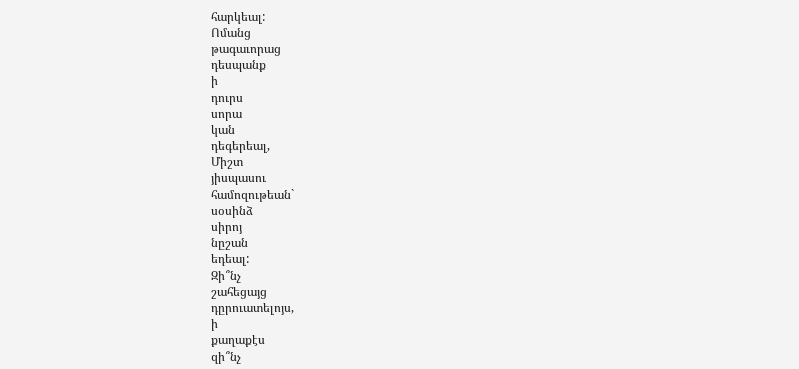հարկեալ:
Ոմանց
թագաւորաց
դեսպանք
ի
դուրս
սորա
կան
դեգերեալ,
Միշտ
յիսպասու
համոզութեան`
սօսինձ
սիրոյ
նըշան
եդեալ:
Զի՞նչ
շահեցայց
դըրուատելոյս,
ի
քաղաքէս
զի՞նչ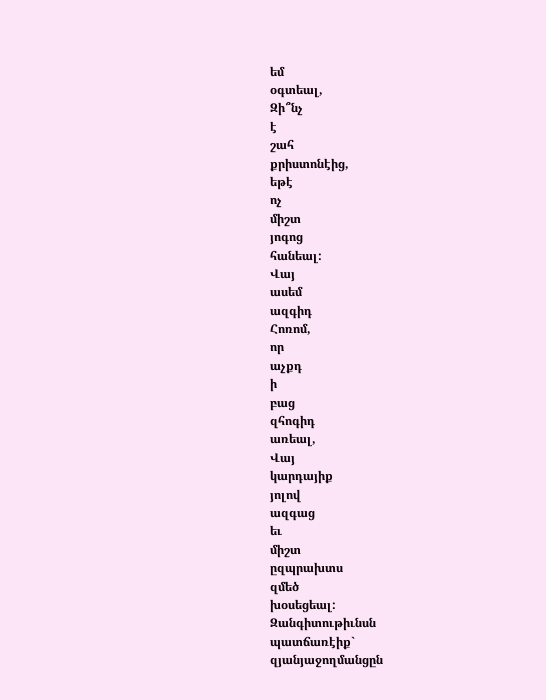եմ
օգտեալ,
Զի՞նչ
է
շահ
քրիստոնէից,
եթէ
ոչ
միշտ
յոգոց
հանեալ:
Վայ
ասեմ
ազգիդ
Հոռոմ,
որ
աչքդ
ի
բաց
զհոգիդ
առեալ,
Վայ
կարդայիք
յոլով
ազգաց
եւ
միշտ
ըզպրախտս
զմեծ
խօսեցեալ:
Զանգիտութիւնսն
պատճառէիք`
զյանյաջողմանցըն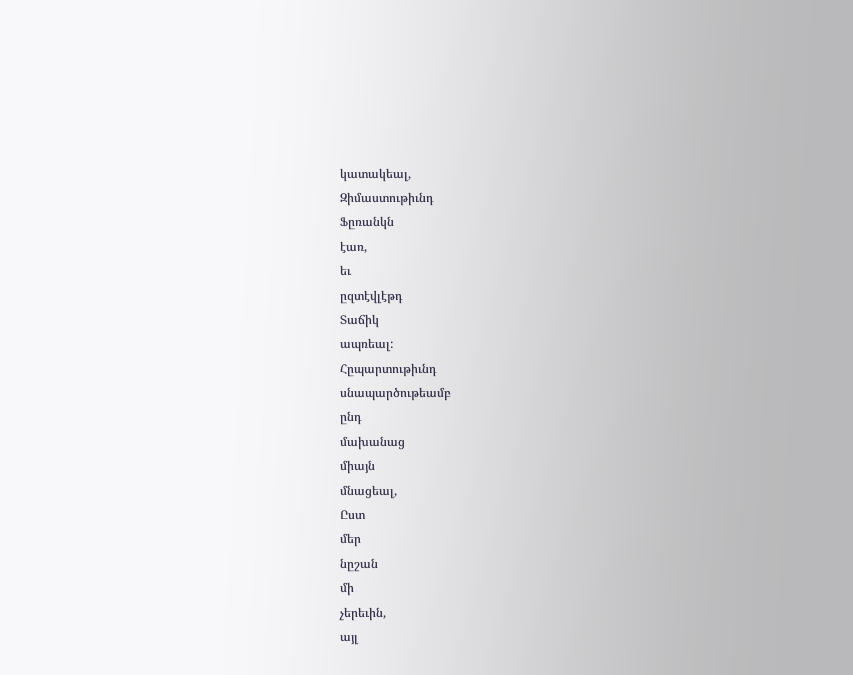կատակեալ,
Զիմաստութիւնդ
Ֆըռանկն
էառ,
եւ
ըզտէվլէթդ
Տաճիկ
ապռեալ:
Հըպարտութիւնդ
սնապարծութեամբ
ընդ
մախանաց
միայն
մնացեալ,
Ըստ
մեր
նըշան
մի
չերեւին,
այլ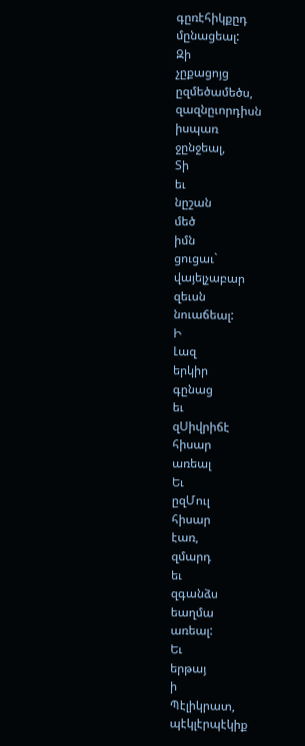գըռէհիկքըդ
մընացեալ:
Զի
չըքացոյց
ըզմեծամեծս,
զազնըւորդիսն
իսպառ
ջընջեալ,
Տի
եւ
նըշան
մեծ
իմն
ցուցաւ`
վայելչաբար
զեւսն
նուաճեալ:
Ի
Լազ
երկիր
գընաց
եւ
զՍիվրիճէ
հիսար
առեալ
Եւ
ըզՄուլ
հիսար
էառ,
զմարդ
եւ
զգանձս
եաղմա
առեալ:
Եւ
երթայ
ի
Պէլիկրատ,
պէկլէրպէկիք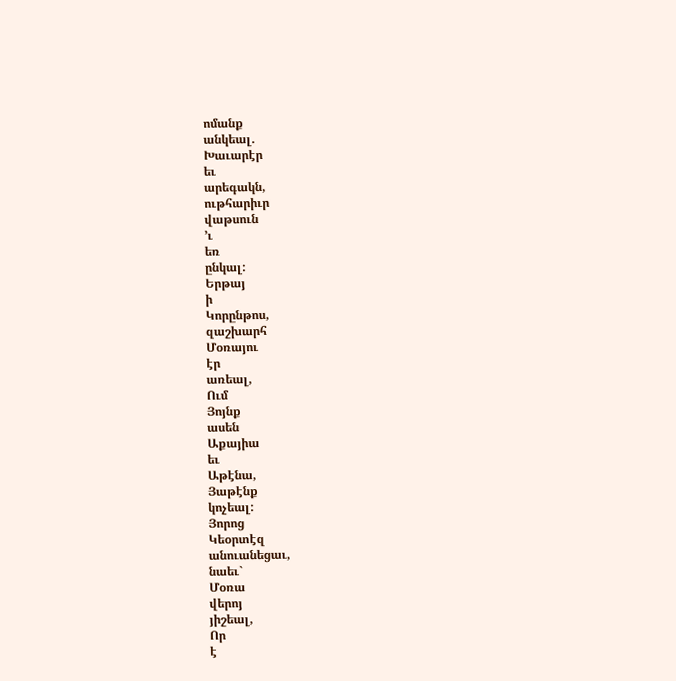ոմանք
անկեալ.
Խաւարէր
եւ
արեգակն,
ութհարիւր
վաթսուն
՚ւ
եռ
ընկալ:
Երթայ
ի
Կորընթոս,
զաշխարհ
Մօռայու
էր
առեալ,
Ում
Յոյնք
ասեն
Աքայիա
եւ
Աթէնա,
Յաթէնք
կոչեալ:
Յորոց
Կեօրտէզ
անուանեցաւ,
նաեւ`
Մօռա
վերոյ
յիշեալ,
Որ
է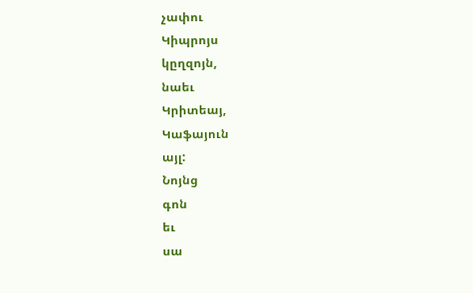չափու
Կիպրոյս
կըղզոյն,
նաեւ
Կրիտեայ,
Կաֆայուն
այլ:
Նոյնց
գոն
եւ
սա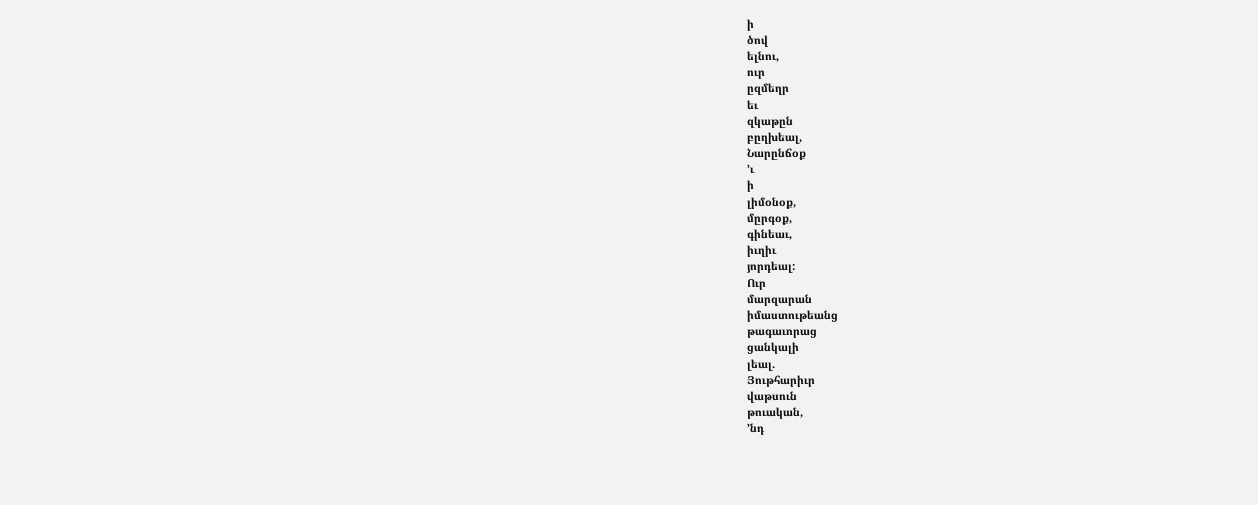ի
ծով
ելնու,
ուր
ըզմեղր
եւ
զկաթըն
բըղխեալ,
Նարընճօք
՚ւ
ի
լիմօնօք,
մըրգօք,
գինեաւ,
իւղիւ
յորդեալ:
Ուր
մարզարան
իմաստութեանց
թագաւորաց
ցանկալի
լեալ.
Յութհարիւր
վաթսուն
թուական,
՚նդ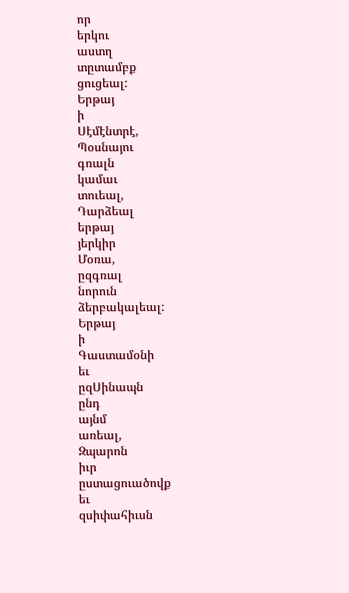որ
երկու
աստղ
տըտամբք
ցուցեալ:
Երթայ
ի
Սէմէնտրէ,
Պօսնայու
գռալն
կամաւ
տուեալ,
Դարձեալ
երթայ
յերկիր
Մօռա,
ըզգռալ
նորուն
ձերբակալեալ:
Երթայ
ի
Գաստամօնի
եւ
ըզՍինապն
ընդ
այնմ
առեալ,
Զպարոն
իւր
ըստացուածովք
եւ
զսիփահիւսն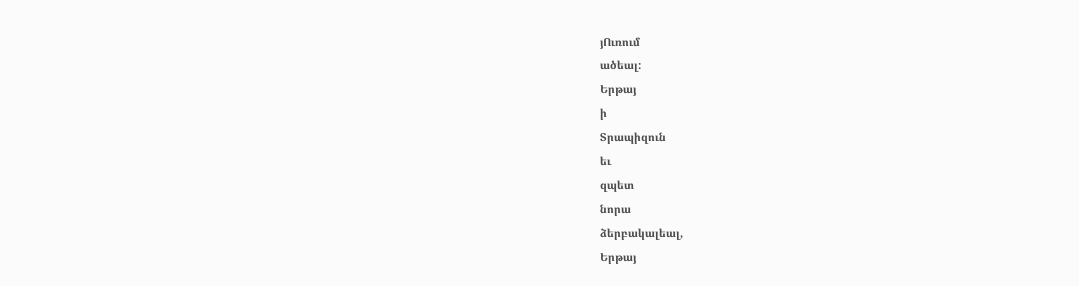յՈւռում
ածեալ:
Երթայ
ի
Տրապիզուն
եւ
զպետ
նորա
ձերբակալեալ,
Երթայ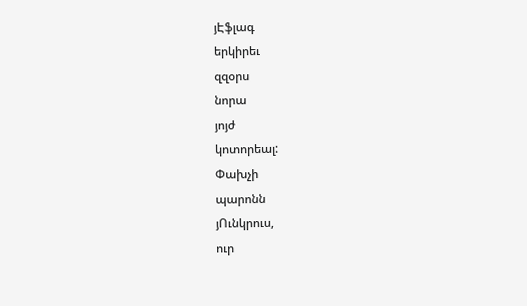յԷֆլագ
երկիրեւ
զզօրս
նորա
յոյժ
կոտորեալ:
Փախչի
պարոնն
յՈւնկրուս,
ուր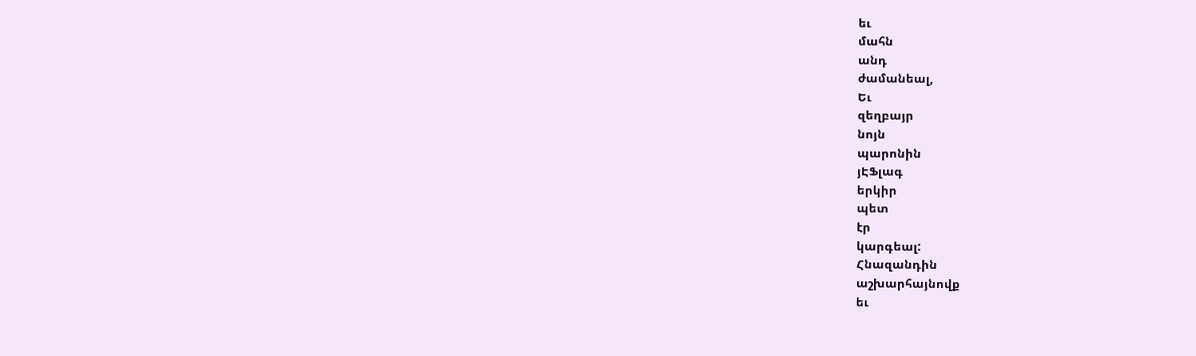եւ
մահն
անդ
ժամանեալ,
Եւ
զեղբայր
նոյն
պարոնին
յԷՖլագ
երկիր
պետ
էր
կարգեալ:
Հնազանդին
աշխարհայնովք
եւ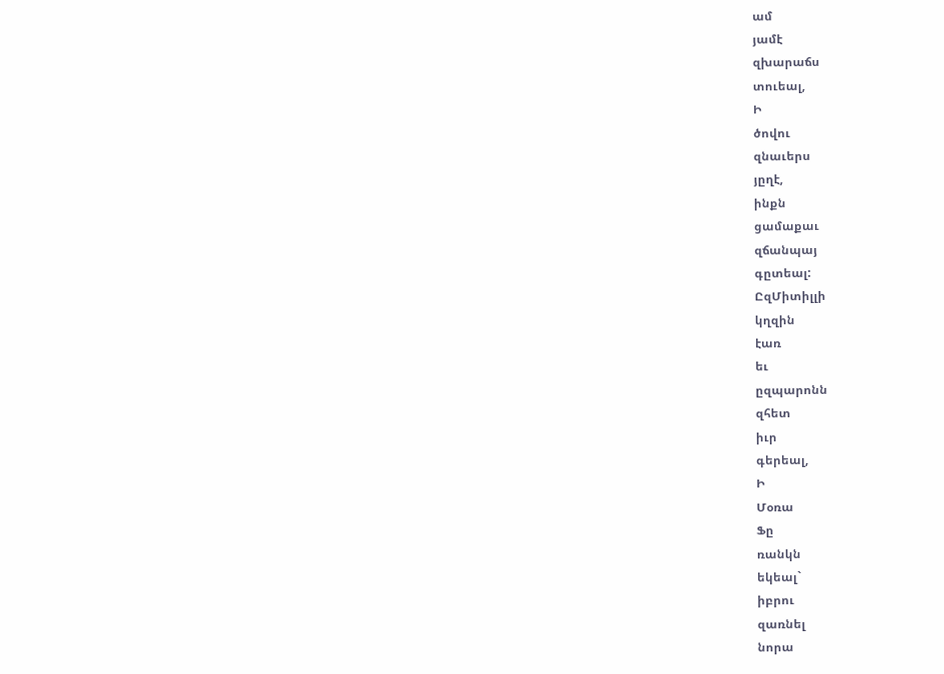ամ
յամէ
զխարաճս
տուեալ,
Ի
ծովու
զնաւերս
յըղէ,
ինքն
ցամաքաւ
զճանպայ
գըտեալ:
ԸզՄիտիլլի
կղզին
էառ
եւ
ըզպարոնն
զհետ
իւր
գերեալ,
Ի
Մօռա
Ֆը
ռանկն
եկեալ`
իբրու
զառնել
նորա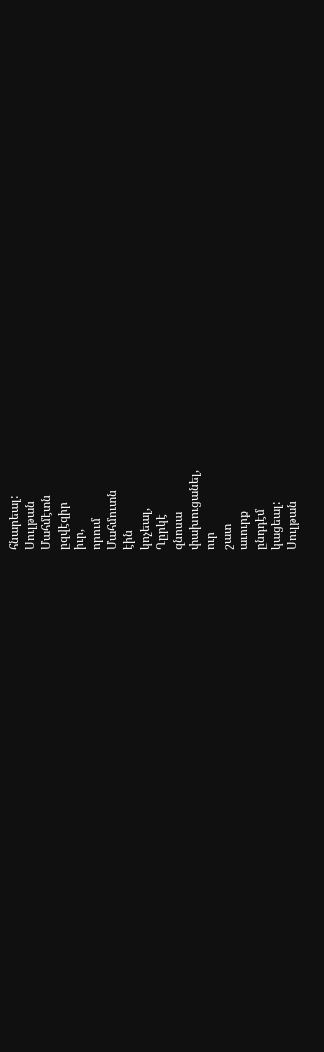հնարեալ:
Սուլթան
Մահմէտն
ըզվէզիր
իւր,
որում
Մահմուտն
էին
կոչեալ,
Ղըրկէ
զնոսա
փախուցանել,
ուր
շատ
աւուրք
ընդդէմ
կացեալ:
Սուլթան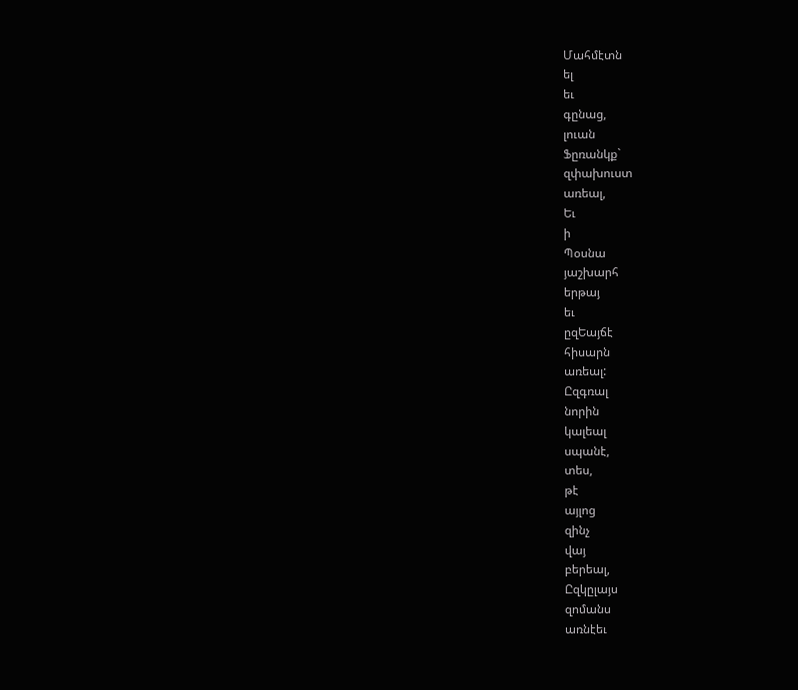Մահմէտն
ել
եւ
գընաց,
լուան
Ֆըռանկք`
զփախուստ
առեալ,
Եւ
ի
Պօսնա
յաշխարհ
երթայ
եւ
ըզԵայճէ
հիսարն
առեալ:
Ըզգռալ
նորին
կալեալ
սպանէ,
տես,
թէ
այլոց
զինչ
վայ
բերեալ,
Ըզկըլայս
զոմանս
առնէեւ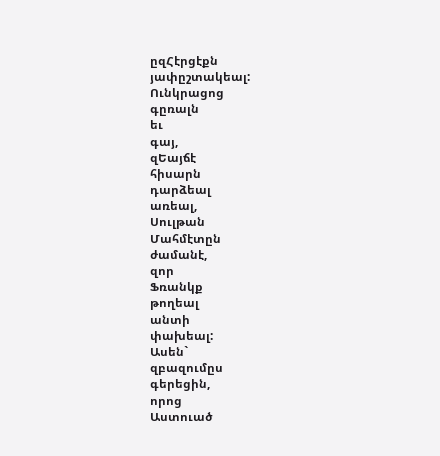ըզՀէրցէքն
յափըշտակեալ:
Ունկրացոց
գըռալն
եւ
գայ,
զԵայճէ
հիսարն
դարձեալ
առեալ,
Սուլթան
Մահմէտըն
ժամանէ,
զոր
Ֆռանկք
թողեալ
անտի
փախեալ:
Ասեն`
զբազումըս
գերեցին,
որոց
Աստուած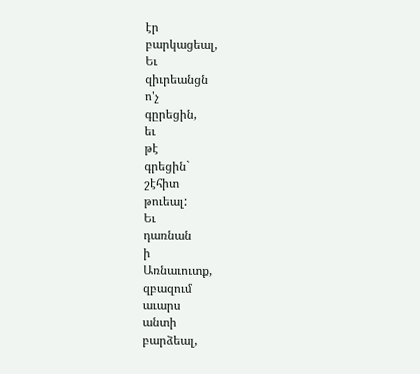էր
բարկացեալ,
Եւ
զիւրեանցն
ո'չ
գըրեցին,
եւ
թէ
գրեցին`
շէհիտ
թուեալ:
Եւ
դառնան
ի
Առնաւուտք,
զբազում
աւարս
անտի
բարձեալ,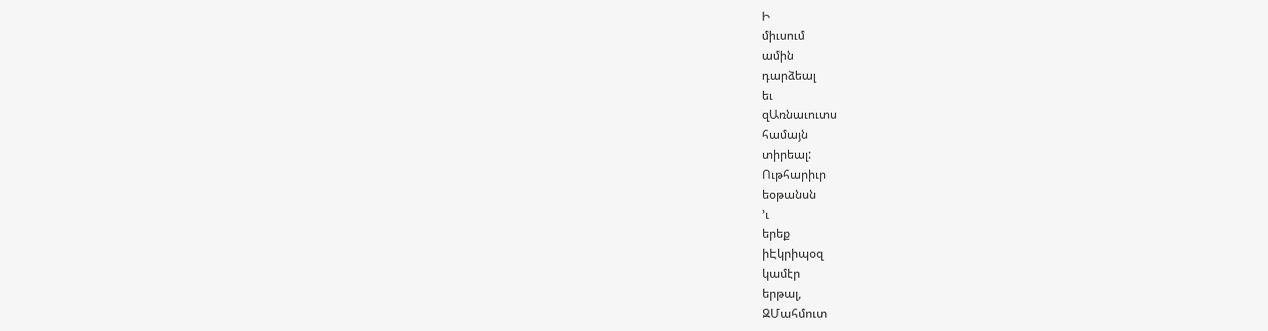Ի
միւսում
ամին
դարձեալ
եւ
զԱռնաւուտս
համայն
տիրեալ:
Ութհարիւր
եօթանսն
՚ւ
երեք
իԷկրիպօզ
կամէր
երթալ,
ԶՄահմուտ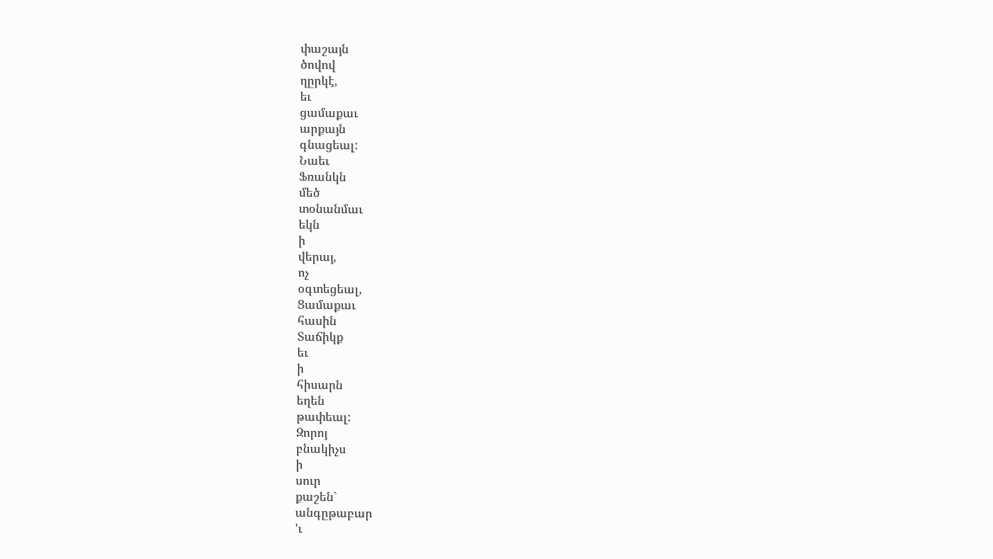փաշայն
ծովով
ղըրկէ,
եւ
ցամաքաւ
արքայն
գնացեալ:
Նաեւ
Ֆռանկն
մեծ
տօնանմաւ
եկն
ի
վերայ,
ոչ
օգտեցեալ,
Ցամաքաւ
հասին
Տաճիկք
եւ
ի
հիսարն
եղեն
թափեալ:
Զորոյ
բնակիչս
ի
սուր
քաշեն`
անգըթաբար
՚ւ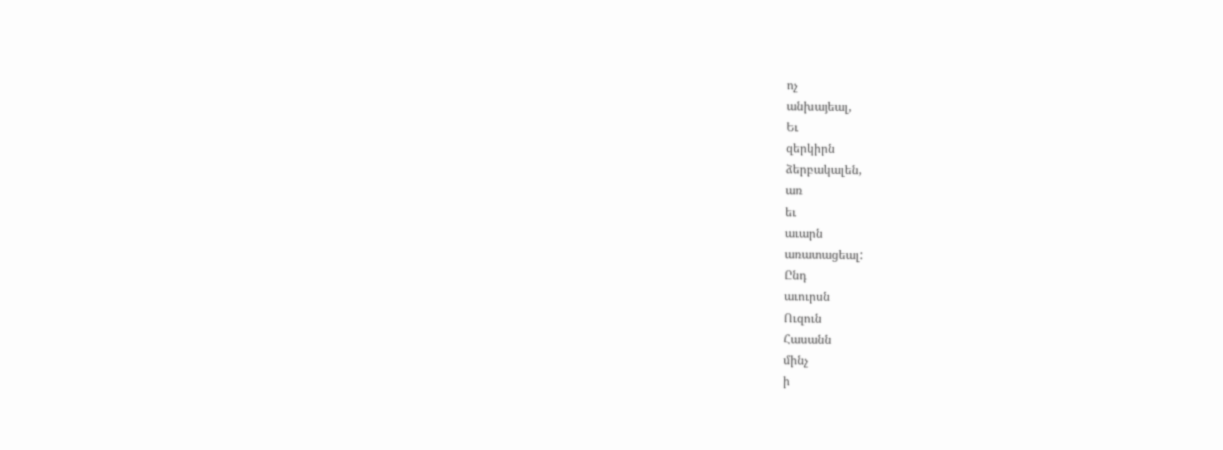ոչ
անխայեալ,
Եւ
զերկիրն
ձերբակալեն,
առ
եւ
աւարն
առատացեալ:
Ընդ
աւուրսն
Ուզուն
Հասանն
մինչ
ի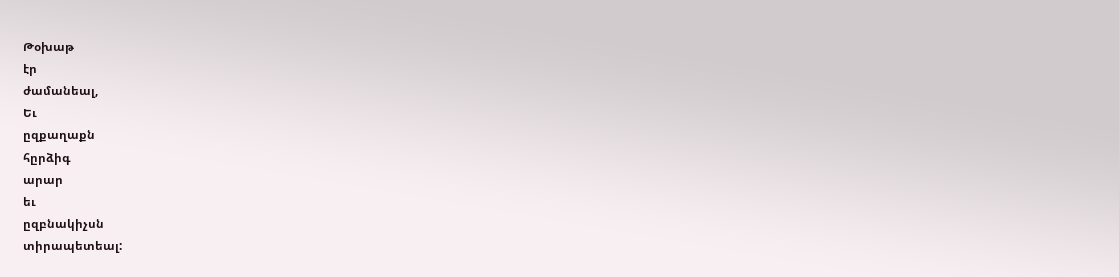Թօխաթ
էր
ժամանեալ,
Եւ
ըզքաղաքն
հըրձիգ
արար
եւ
ըզբնակիչսն
տիրապետեալ: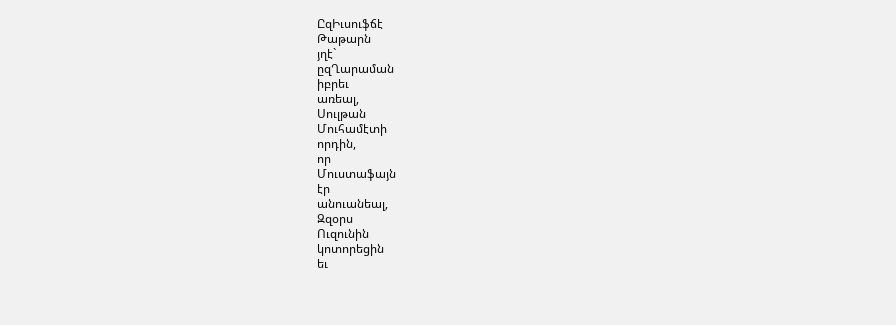ԸզԻւսուֆճէ
Թաթարն
յղէ`
ըզՂարաման
իբրեւ
առեալ,
Սուլթան
Մուհամէտի
որդին,
որ
Մուստաֆայն
էր
անուանեալ,
Զզօրս
Ուզունին
կոտորեցին
եւ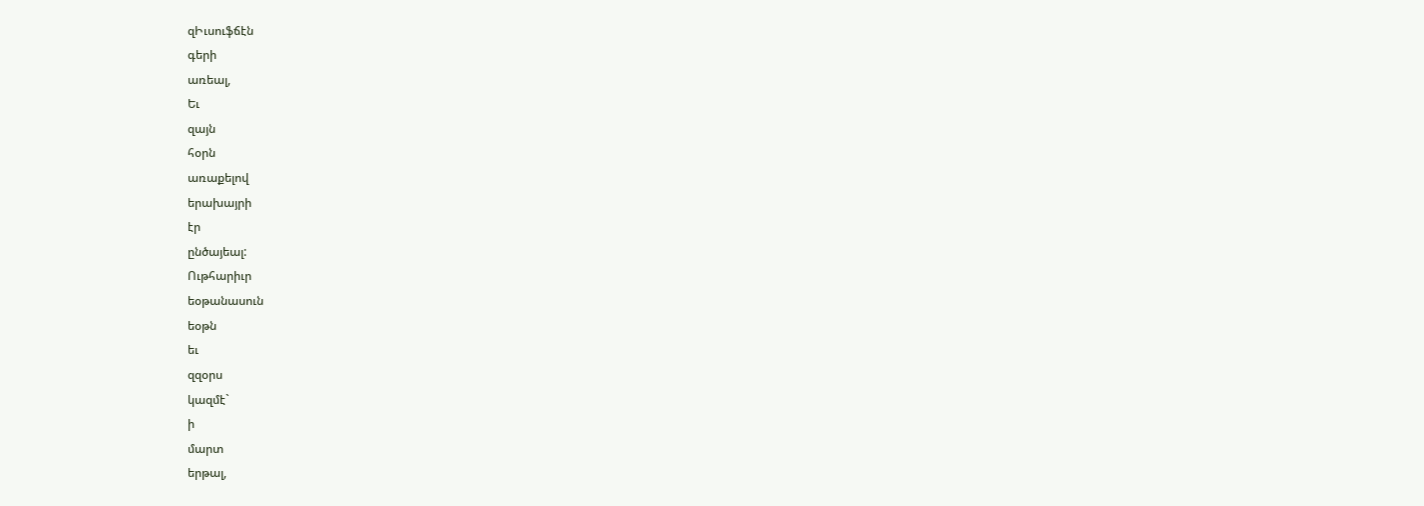զԻւսուֆճէն
գերի
առեալ,
Եւ
զայն
հօրն
առաքելով
երախայրի
էր
ընծայեալ:
Ութհարիւր
եօթանասուն
եօթն
եւ
զզօրս
կազմէ`
ի
մարտ
երթալ,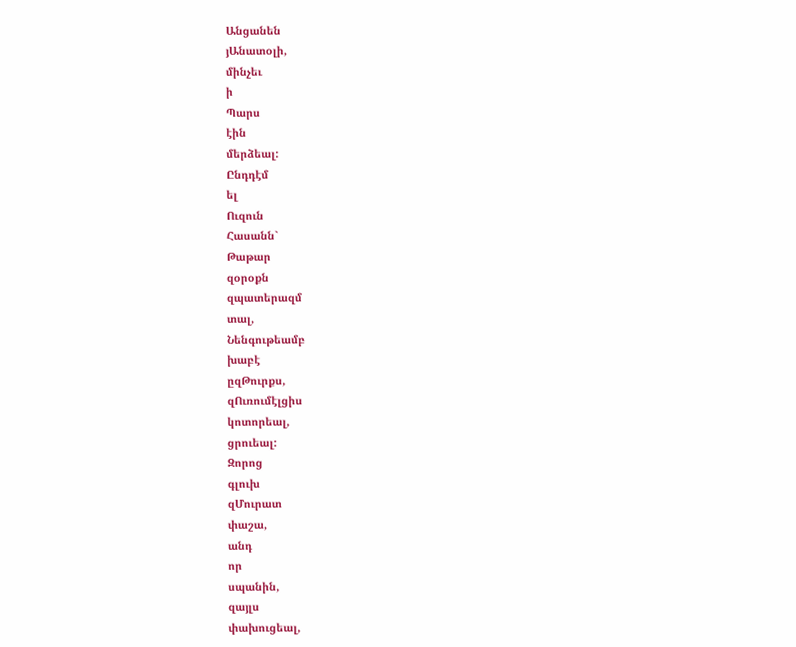Անցանեն
յԱնատօլի,
մինչեւ
ի
Պարս
էին
մերձեալ:
Ընդդէմ
ել
Ուզուն
Հասանն`
Թաթար
զօրօքն
զպատերազմ
տալ,
Նենգութեամբ
խաբէ
ըզԹուրքս,
զՈւռումէլցիս
կոտորեալ,
ցրուեալ:
Զորոց
գլուխ
զՄուրատ
փաշա,
անդ
որ
սպանին,
զայլս
փախուցեալ,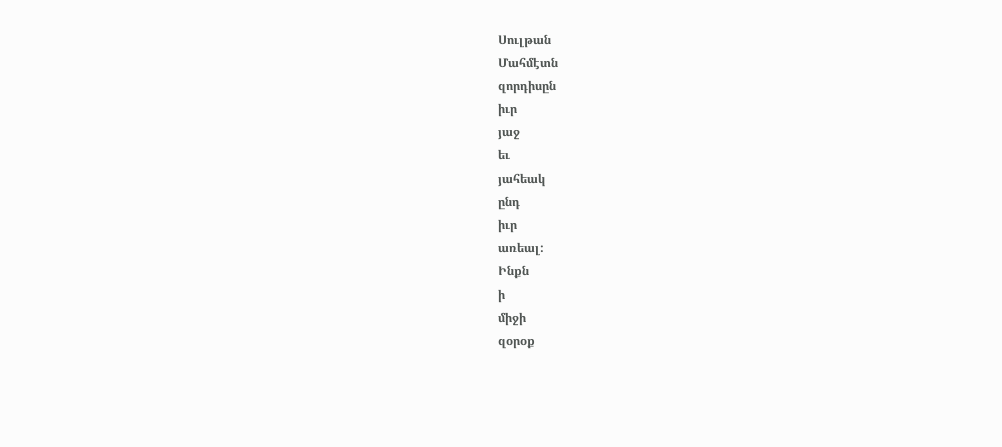Սուլթան
Մահմէտն
զորդիսըն
իւր
յաջ
եւ
յահեակ
ընդ
իւր
առեալ:
Ինքն
ի
միջի
զօրօք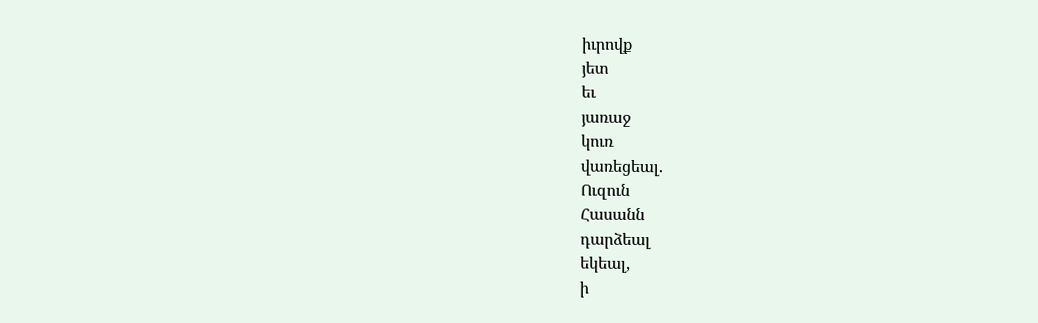իւրովք
յետ
եւ
յառաջ
կուռ
վառեցեալ.
Ուզուն
Հասանն
դարձեալ
եկեալ,
ի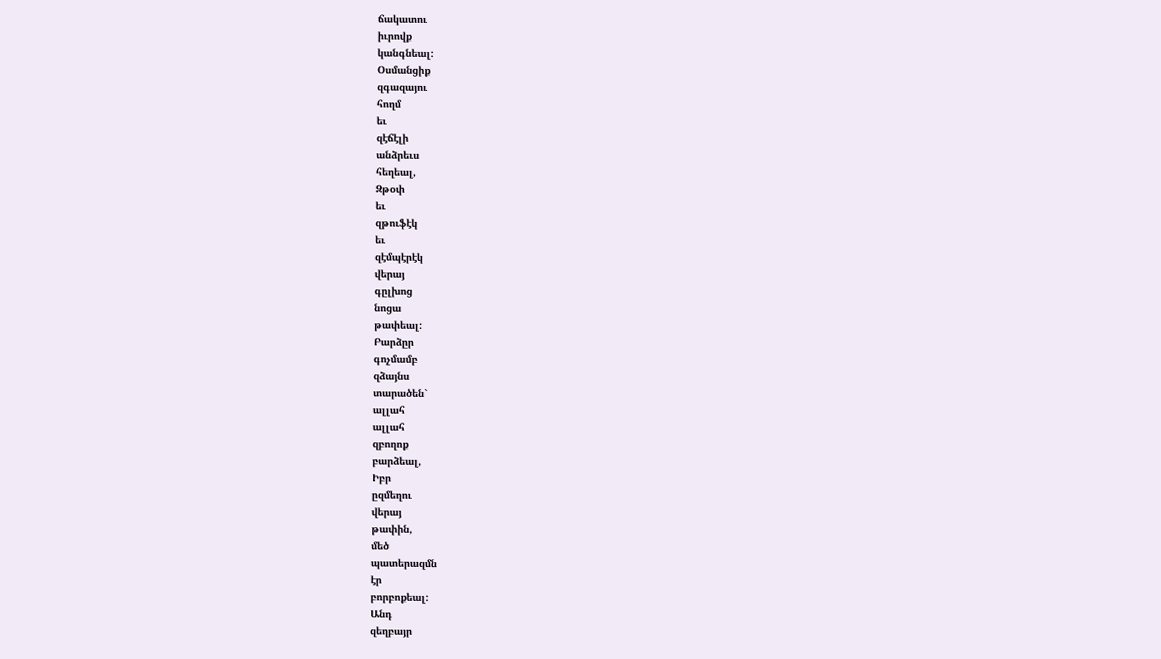ճակատու
իւրովք
կանգնեալ:
Օսմանցիք
զգազայու
հողմ
եւ
զէճէլի
անձրեւս
հեղեալ,
Զթօփ
եւ
զթուֆէկ
եւ
զէմպէրէկ
վերայ
գըլխոց
նոցա
թափեալ:
Բարձըր
գոչմամբ
զձայնս
տարածեն`
ալլահ
ալլահ
զբողոք
բարձեալ,
Իբր
ըզմեղու
վերայ
թափին,
մեծ
պատերազմն
էր
բորբոքեալ:
Անդ
զեղբայր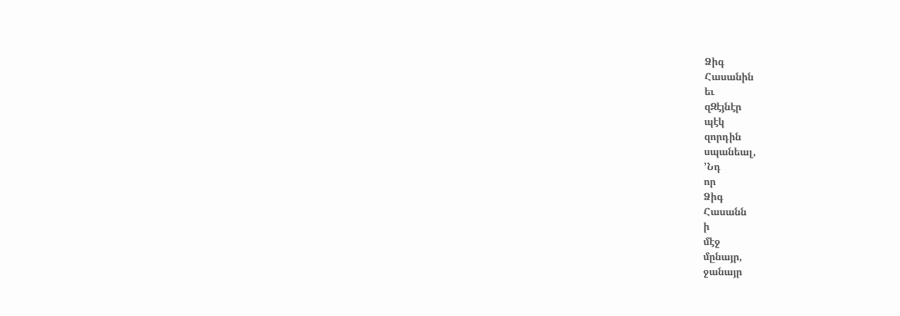Ձիգ
Հասանին
եւ
զԶէյնէր
պէկ
զորդին
սպանեալ,
՚Նդ
որ
Ձիգ
Հասանն
ի
մէջ
մընայր,
ջանայր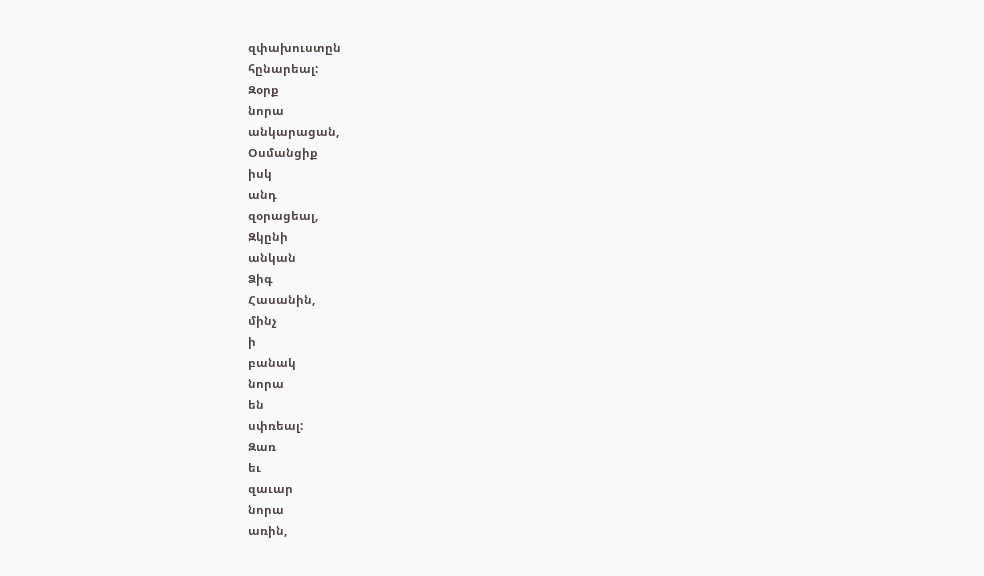զփախուստըն
հընարեալ:
Զօրք
նորա
անկարացան,
Օսմանցիք
իսկ
անդ
զօրացեալ,
Զկընի
անկան
Ձիգ
Հասանին,
մինչ
ի
բանակ
նորա
են
սփռեալ:
Զառ
եւ
զաւար
նորա
առին,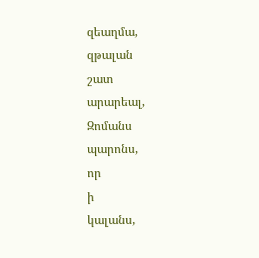զեաղմա,
զթալան
շատ
արարեալ,
Զոմանս
պարոնս,
որ
ի
կալանս,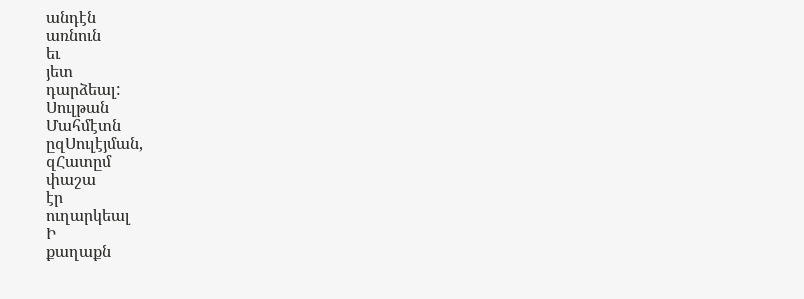անդէն
առնուն
եւ
յետ
դարձեալ:
Սուլթան
Մահմէտն
ըզՍուլէյման,
զՀատըմ
փաշա
էր
ուղարկեալ
Ի
քաղաքն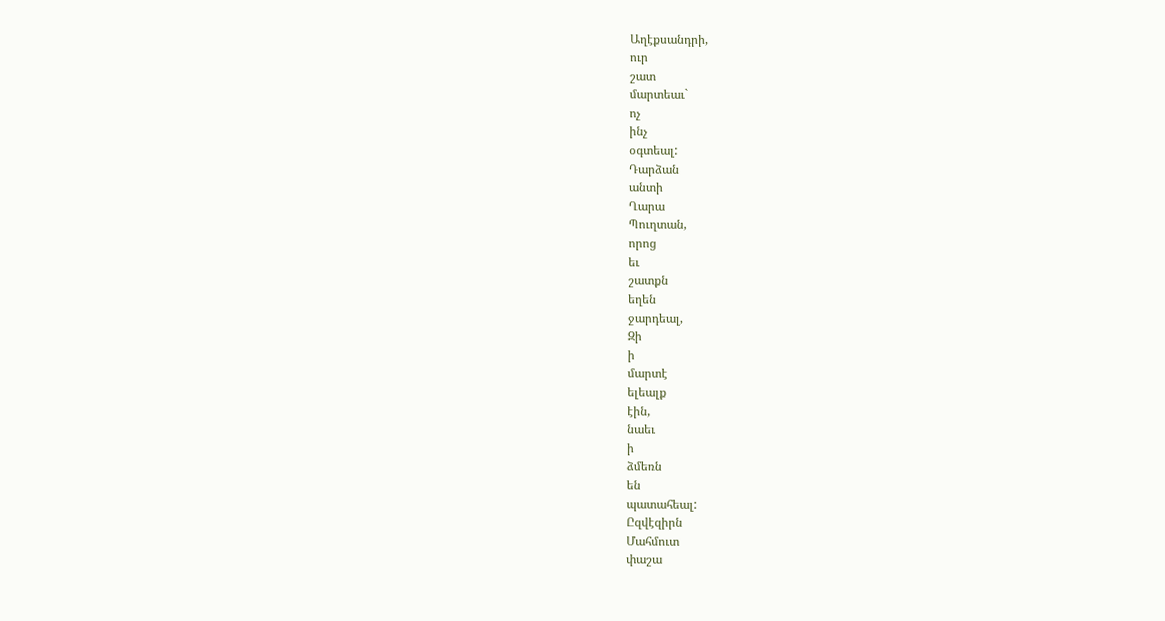Աղէքսանդրի,
ուր
շատ
մարտեաւ`
ոչ
ինչ
օգտեալ:
Դարձան
անտի
Ղարա
Պուղտան,
որոց
եւ
շատքն
եղեն
ջարդեալ,
Զի
ի
մարտէ
ելեալք
էին,
նաեւ
ի
ձմեռն
են
պատահեալ:
Ըզվէզիրն
Մահմուտ
փաշա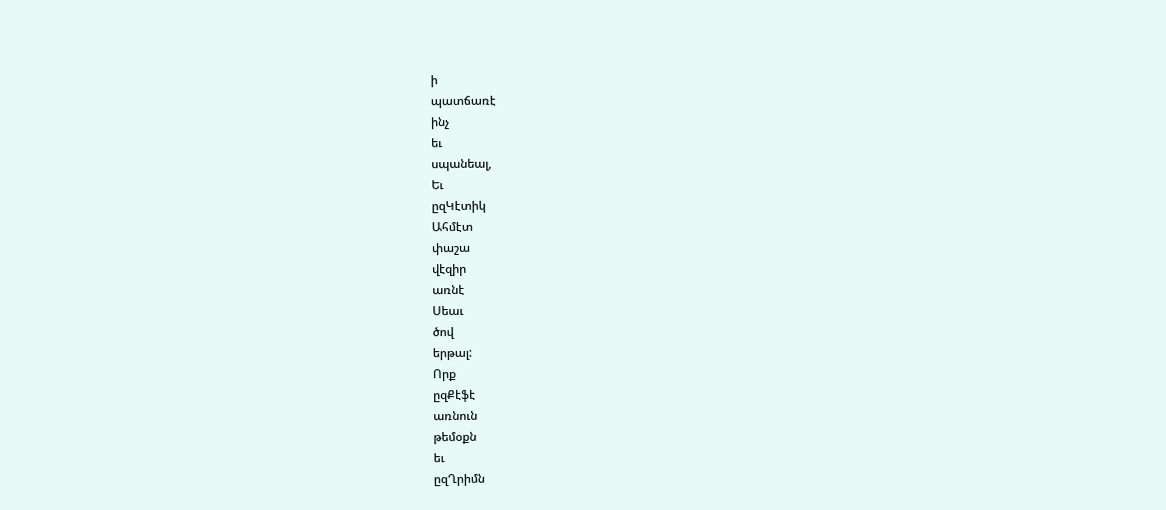ի
պատճառէ
ինչ
եւ
սպանեալ,
Եւ
ըզԿէտիկ
Ահմէտ
փաշա
վէզիր
առնէ
Սեաւ
ծով
երթալ:
Որք
ըզՔէֆէ
առնուն
թեմօքն
եւ
ըզՂրիմն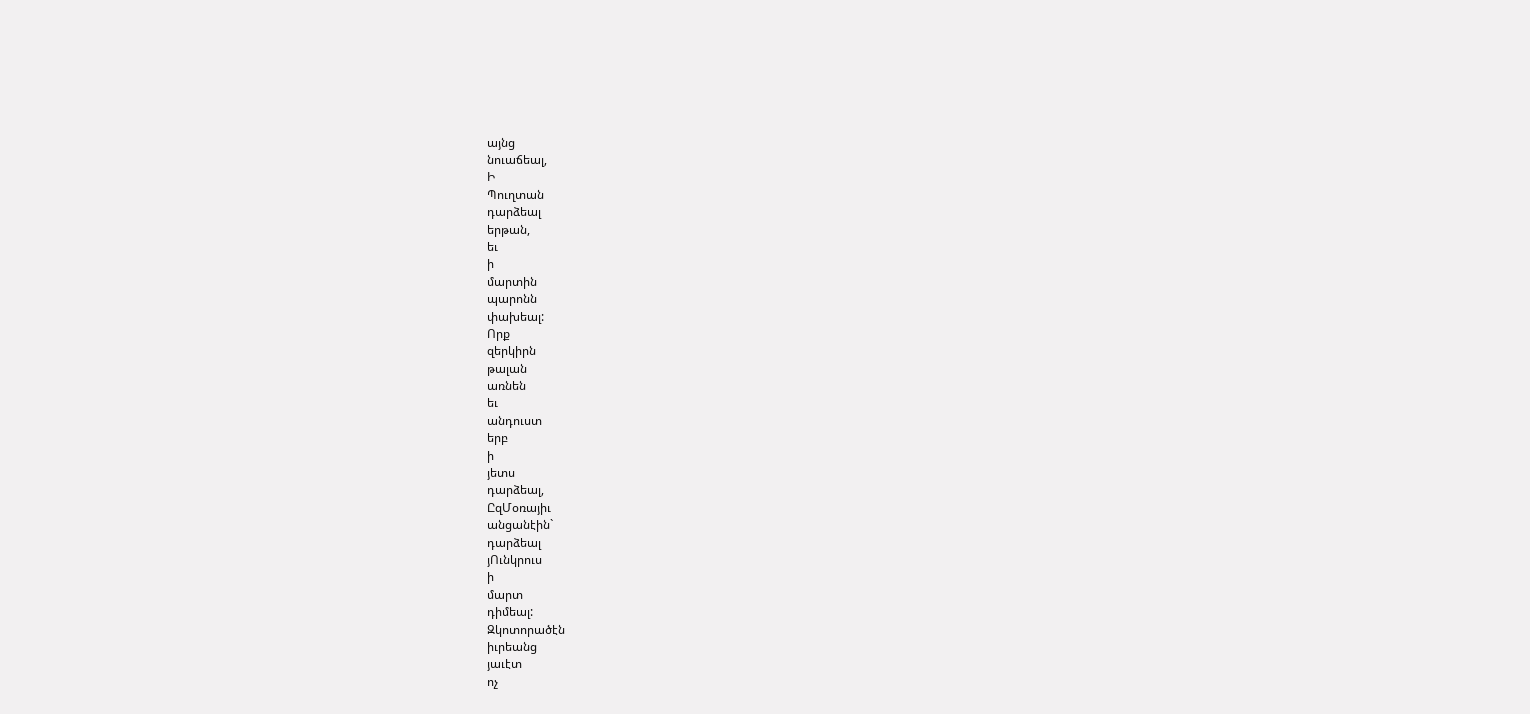այնց
նուաճեալ,
Ի
Պուղտան
դարձեալ
երթան,
եւ
ի
մարտին
պարոնն
փախեալ:
Որք
զերկիրն
թալան
առնեն
եւ
անդուստ
երբ
ի
յետս
դարձեալ,
ԸզՄօռայիւ
անցանէին`
դարձեալ
յՈւնկրուս
ի
մարտ
դիմեալ:
Զկոտորածէն
իւրեանց
յաւէտ
ոչ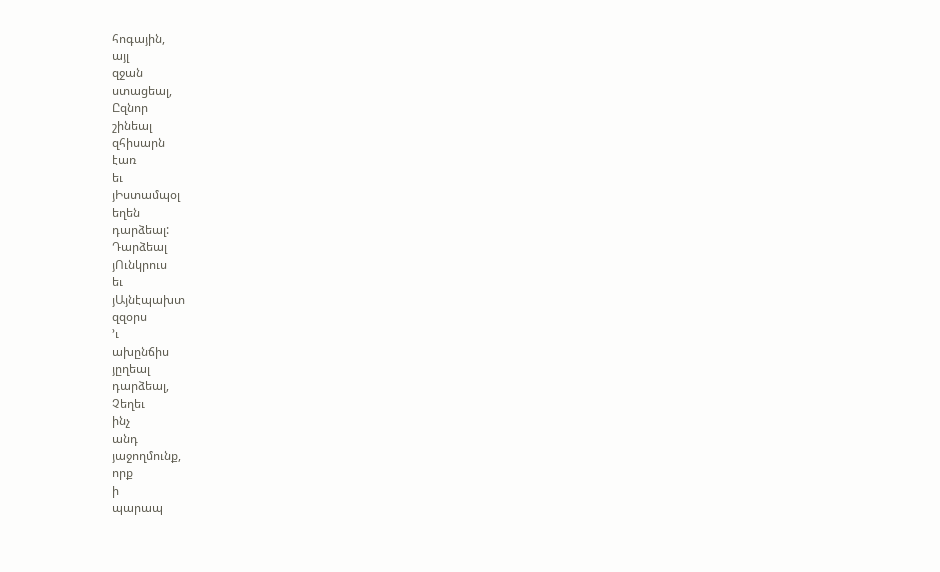հոգային,
այլ
զջան
ստացեալ,
Ըզնոր
շինեալ
զհիսարն
էառ
եւ
յԻստամպօլ
եղեն
դարձեալ:
Դարձեալ
յՈւնկրուս
եւ
յԱյնէպախտ
զզօրս
՚ւ
ախընճիս
յըղեալ
դարձեալ,
Չեղեւ
ինչ
անդ
յաջողմունք,
որք
ի
պարապ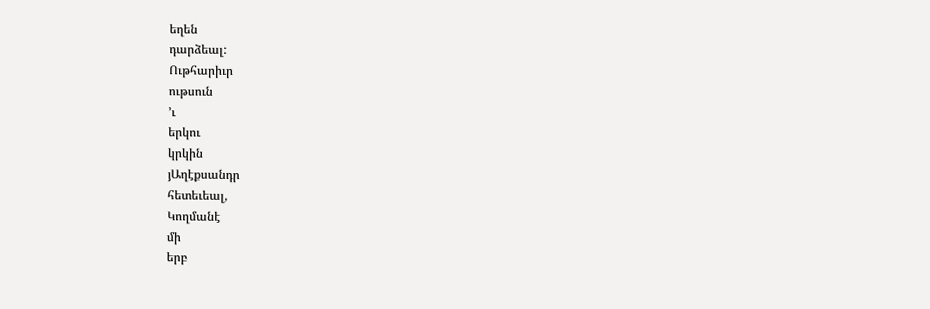եղեն
դարձեալ:
Ութհարիւր
ութսուն
՚ւ
երկու
կրկին
յԱղէքսանդր
հետեւեալ,
Կողմանէ
մի
երբ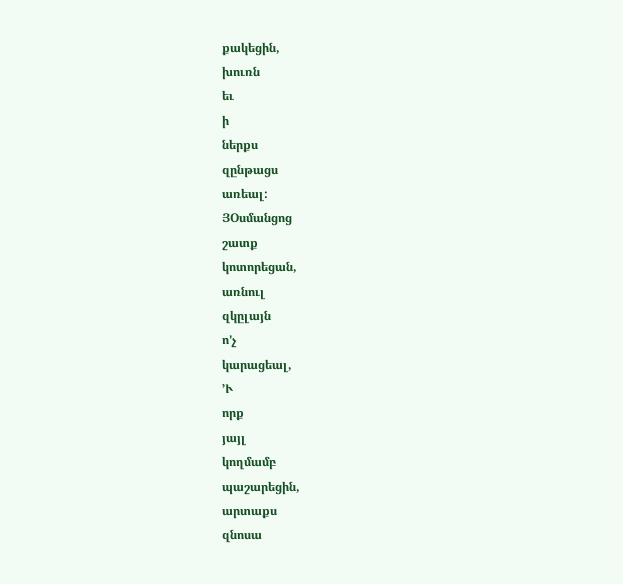քակեցին,
խուռն
եւ
ի
ներքս
զընթացս
առեալ:
ՅՕսմանցոց
շատք
կոտորեցան,
առնուլ
զկըլայն
ո'չ
կարացեալ,
՚Ւ
որք
յայլ
կողմամբ
պաշարեցին,
արտաքս
զնոսա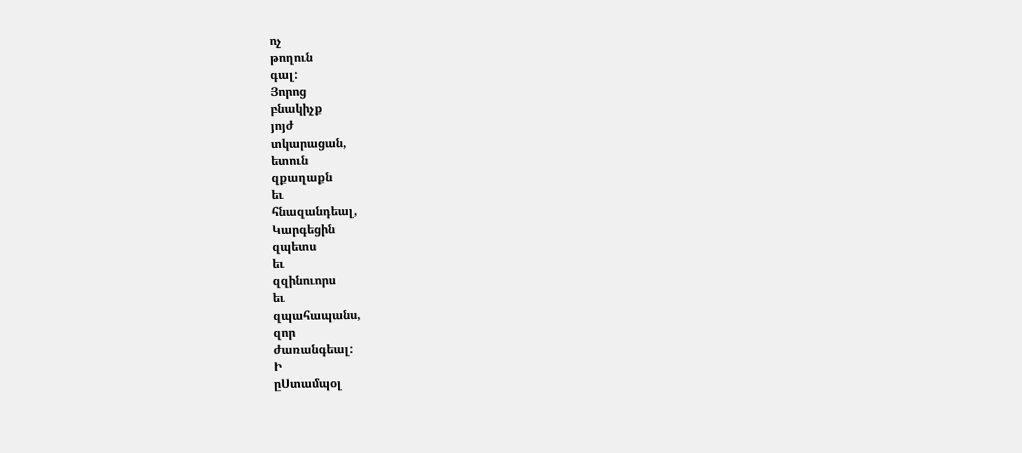ոչ
թողուն
գալ:
Յորոց
բնակիչք
յոյժ
տկարացան,
ետուն
զքաղաքն
եւ
հնազանդեալ,
Կարգեցին
զպետս
եւ
զզինուորս
եւ
զպահապանս,
զոր
ժառանգեալ:
Ի
ըՍտամպօլ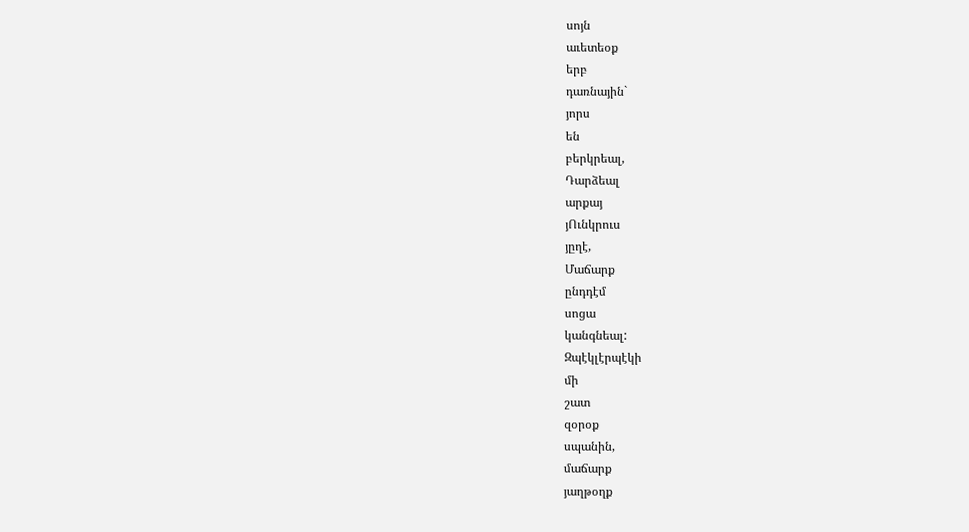սոյն
աւետեօք
երբ
դառնային`
յորս
են
բերկրեալ,
Դարձեալ
արքայ
յՈւնկրուս
յըղէ,
Մաճարք
ընդդէմ
սոցա
կանգնեալ:
Զպէկլէրպէկի
մի
շատ
զօրօք
սպանին,
մաճարք
յաղթօղք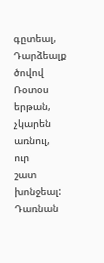գըտեալ,
Դարձեալք
ծովով
Ռօտօս
երթան,
չկարեն
առնուլ,
ուր
շատ
խոնջեալ:
Դառնան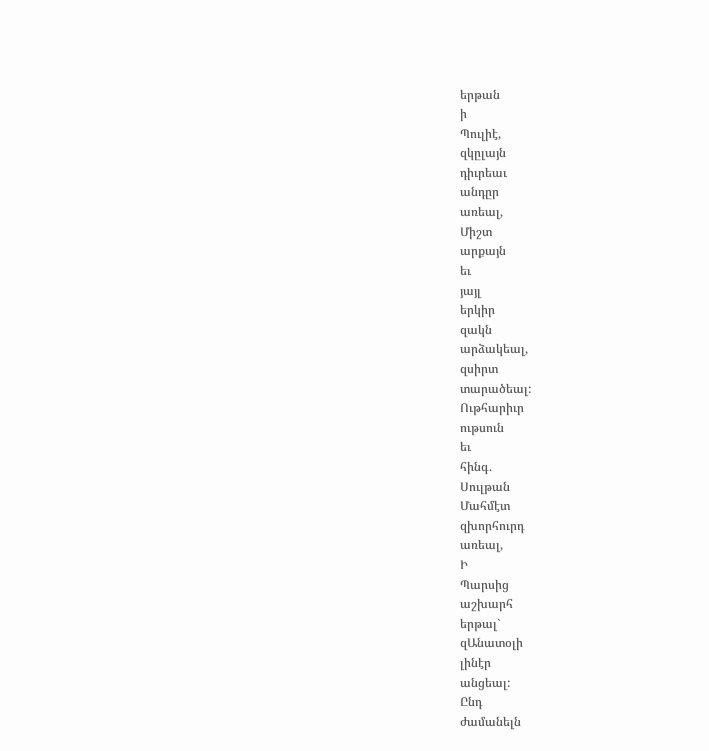երթան
ի
Պուլիէ,
զկըլայն
դիւրեաւ
անդըր
առեալ,
Միշտ
արքայն
եւ
յայլ
երկիր
զակն
արձակեալ,
զսիրտ
տարածեալ:
Ութհարիւր
ութսուն
եւ
հինգ.
Սուլթան
Մահմէտ
զխորհուրդ
առեալ,
Ի
Պարսից
աշխարհ
երթալ`
զԱնատօլի
լինէր
անցեալ:
Ընդ
ժամանելն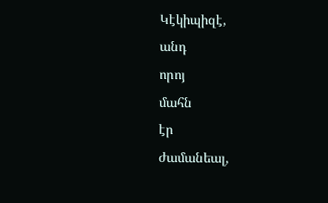Կէկիպիզէ,
անդ
որոյ
մահն
էր
ժամանեալ,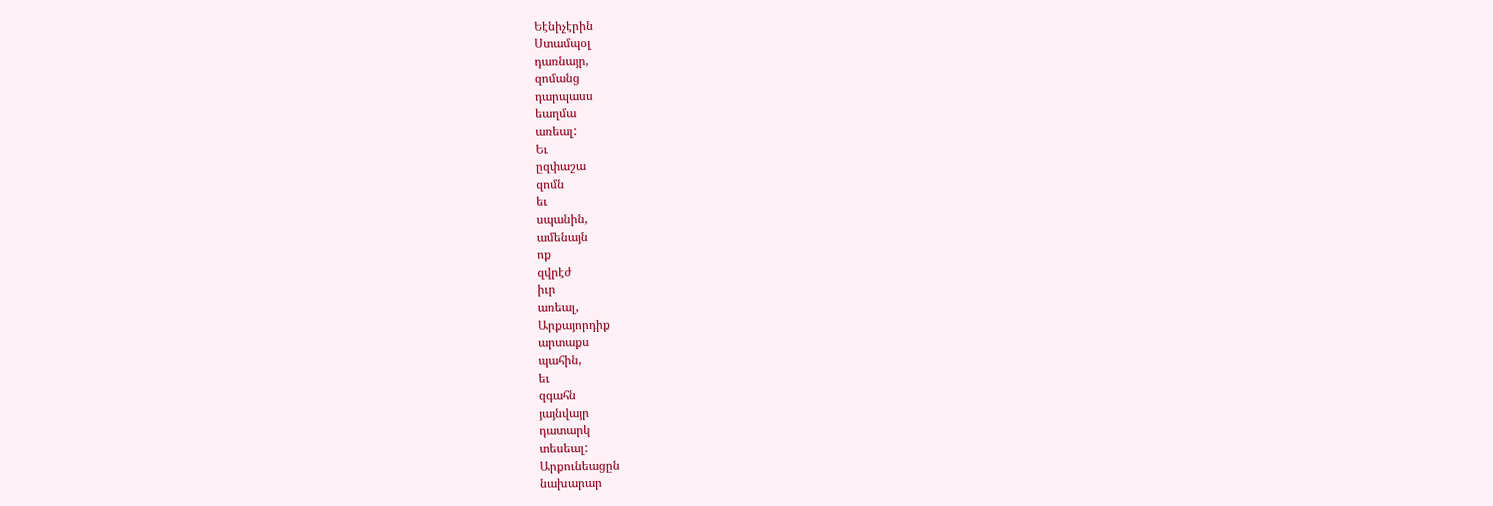Եէնիչէրին
Ստամպօլ
դառնայր,
զոմանց
դարպասս
եաղմա
առեալ:
Եւ
ըզփաշա
զոմն
եւ
սպանին,
ամենայն
ոք
զվրէժ
իւր
առեալ,
Արքայորդիք
արտաքս
պահին,
եւ
զգահն
յայնվայր
դատարկ
տեսեալ:
Արքունեացըն
նախարար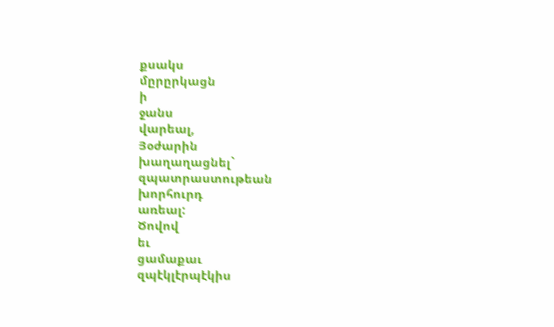քսակս
մըրըրկացն
ի
ջանս
վարեալ,
Յօժարին
խաղաղացնել`
զպատրաստութեան
խորհուրդ
առեալ:
Ծովով
եւ
ցամաքաւ
զպէկլէրպէկիս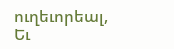ուղեւորեալ,
Եւ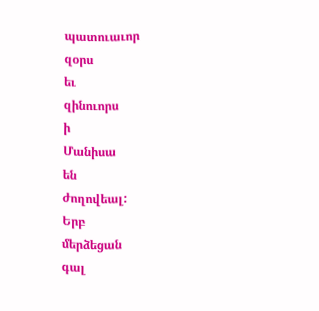պատուաւոր
զօրս
եւ
զինուորս
ի
Մանիսա
են
ժողովեալ:
Երբ
մերձեցան
գալ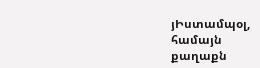յԻստամպօլ,
համայն
քաղաքն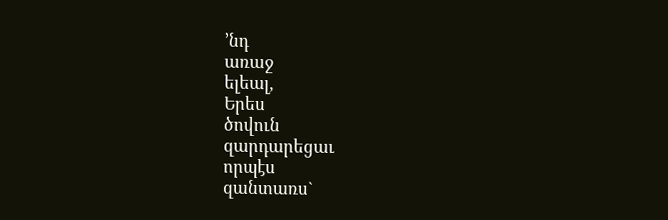՚նդ
առաջ
ելեալ,
Երես
ծովուն
զարդարեցաւ
որպէս
զանտառս`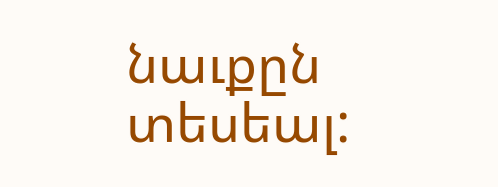նաւքըն
տեսեալ: